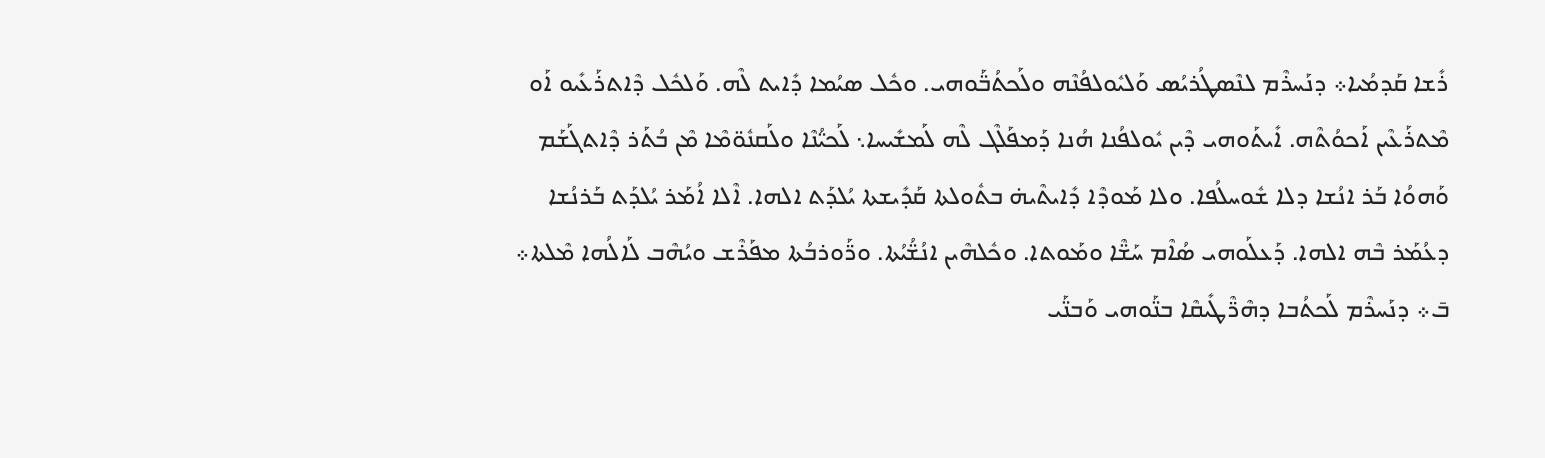ܪܺܫܐ ܩܰܕܡܳܝܐ܀ ܕܢܰܚܪܶܡ ܠܢܶܣܛܳܪܝܳܣ ܘܰܠܝܽܘܠܦܳܢܶܗ ܘܠܰܟܬܳܒ̈ܰܘܗܝ. ܘܟܽܠ ܣܝܳܡܐ ܕܺܐܝܬ ܠܶܗ. ܘܰܠܟܽܠ ܕܶܐܬܪܰܥܺܝܘ ܐܰܘ ܡܶܬܪܰܥܶܝܢ ܐܰܟܘܳܬܶܗ. ܐܺܝܬܰܘܗܝ ܕܶܝܢ ܝܽܘܠܦܳܢܐ ܗܳܢܐ ܕܰܡܦܰܠܶܓ ܠܶܗ ܠܰܡܫܺܝܚܐ܆ ܠܰܟܝ̈ܳܢܶܐ ܘܠܰܩܢܽܘ̈ܡܶܐ ܡܶܢ ܒܳܬܰܪ ܕܶܐܬܓܰܫܰܡ ܘܰܗܘܳܐ ܒܰܪ ܐܢܳܫܐ ܕܠܐ ܫܽܘܚܠܳܦܐ. ܘܠܐ ܡܰܘܕܶܐ ܕܺܐܝܬܶܝܗ̇ ܒܬܽܘܠܬܐ ܩܰܕܺܝܫܬܐ ܝܳܠܕܰܬ ܐܠܗܐ. ܐܶܠܐ ܐܳܡܰܪ ܝܳܠܕܰܬ ܒܰܪܢܳܫܐ ܕܥܳܡܰܪ ܒܶܗ ܐܠܗܐ. ܕܰܥܠܰܘܗܝ ܣܳܐܶܡ ܚܰܫ̈ܶܐ ܘܡܰܘܬܐ. ܘܟܽܠܗܶܝܢ ܐܢܳܫ̈ܳܝܳܬܐ. ܘܪ̈ܰܘܪܒܳܬܐ ܡܦܰܪܶܫ ܘܝܳܗܶܒ ܠܰܐܠܳܗܐ ܡܶܠܬܐ܀
ܒ̄܀ ܕܢܰܚܪܶܡ ܠܰܟܬܳܒܐ ܕܗܶܪ̈ܶܛܺܝܩܶܐ ܒܢ̈ܰܘܗܝ ܘܰܒܢ̈ܰܝ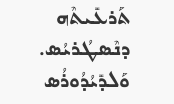ܬܰܪܥܺܝܬܶܗ ܕܢܶܣܛܳܪܝܳܣ. ܘܰܠܕܺܝܳܕܳܘܪܳܣ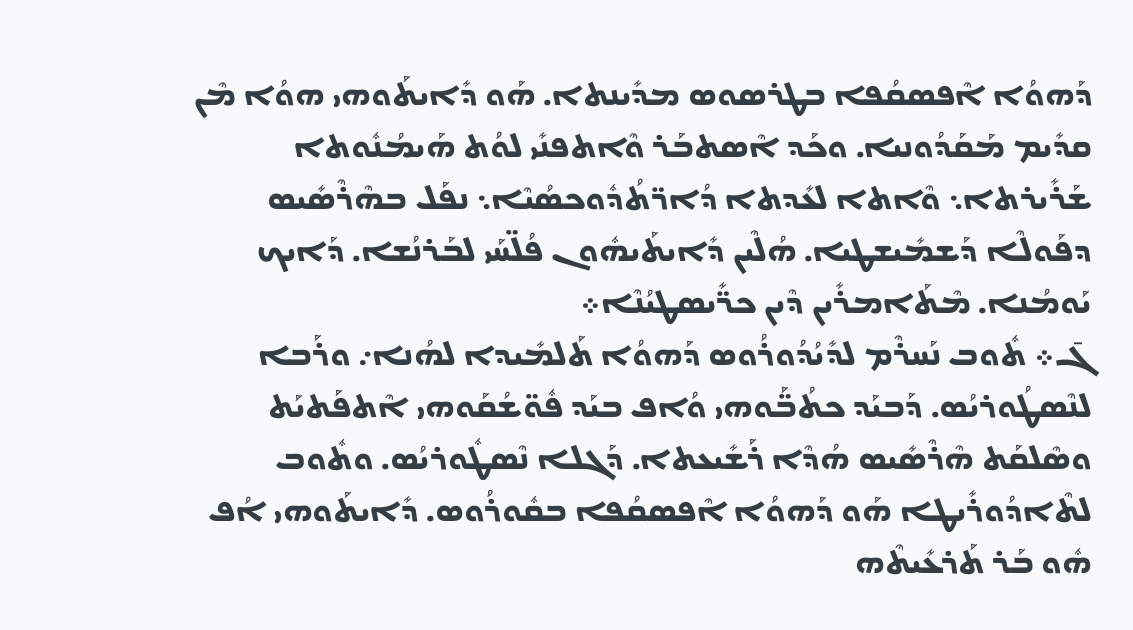ܕܰܗܘܳܐ ܐܶܦܣܩܳܦܐ ܒܛܪܣܘܣ ܡܕܺܝܢܬܐ. ܗܰܘ ܕܺܐܝܬܰܘܗܝ ܗܘܳܐ ܡܶܢ ܩܕܺܝܡ ܡܰܩܰܕܳܘܢܝܐ. ܘܟܰܕ ܐܶܣܬܒܰܪ ܘܶܐܬܦܢܺܝ ܠܘܳܬ ܗܰܝܡܳܢܽܘܬܐ ܫܰܪܺܝܪܬܐ܆ ܘܶܐܬܐ ܠܥܺܕܬܐ ܕܳܐܪ̈ܬܳܕܽܘܟܣܳܝܶܐ܆ ܢܦܰܠ ܒܗܶܪܶܣܺܝܣ ܕܦܰܘܠܶܐ ܕܰܫܡܺܝܫܛܝܐ. ܗܳܠܶܝܢ ܕܺܐܝܬܰܝܗܽܘܢ ܦܳܠ̈ܚܰܝ ܠܒܰܪܢܳܫܐ. ܕܰܐܝܟ ܝܰܘܡܳܢܐ. ܡܶܬܰܐܡܪܺܝܢ ܕܶܝܢ ܟܪ̈ܺܝܣܛܝܳܢܶܐ܀
ܓ̄܀ ܬܽܘܒ ܢܰܚܪܶܡ ܠܕܺܝܳܕܳܘܪܳܘܣ ܕܰܗܘܳܐ ܬܰܠܡܺܝܕܐ ܠܗܳܢܐ܇ ܘܪܰܒܐ ܠܢܶܣܛܳܘܪܝܳܣ. ܕܰܒܝܰܕ ܟܬܳܒ̈ܰܘܗܝ ܘܳܐܦ ܒܝܰܕ ܦܽܘ̈ܫܳܩܰܘܗܝ ܐܶܬܦܰܬܝܰܬ ܘܣܶܠܩܰܬ ܗܶܪܶܣܺܝܣ ܗܳܕܶܐ ܪܰܫܺܝܥܬܐ. ܕܰܓܠܐ ܢܶܣܛܽܘܪܝܳܣ. ܘܬܽܘܒ ܠܬܶܐܕܳܘܪܺܝܛܐ ܗܰܘ ܕܰܗܘܳܐ ܐܶܦܣܩܳܦܐ ܒܩܽܘܪܳܘܣ. ܕܺܐܝܬܰܘܗܝ ܐܳܦ ܗܽܘ ܒܰܪ ܬܰܪܥܺܝܬܶܗ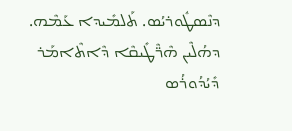ܕܢܶܣܛܽܘܪܝܳܣ. ܬܰܠܡܺܝܕܐ ܥܰܡܶܗ. ܕܗܳܠܶܝܢ ܗܶܪ̈ܶܛܺܝܩܶܐ ܕܶܐܬܶܐܡܰܪ ܕܺܝܳܕܳܘܪܳܣ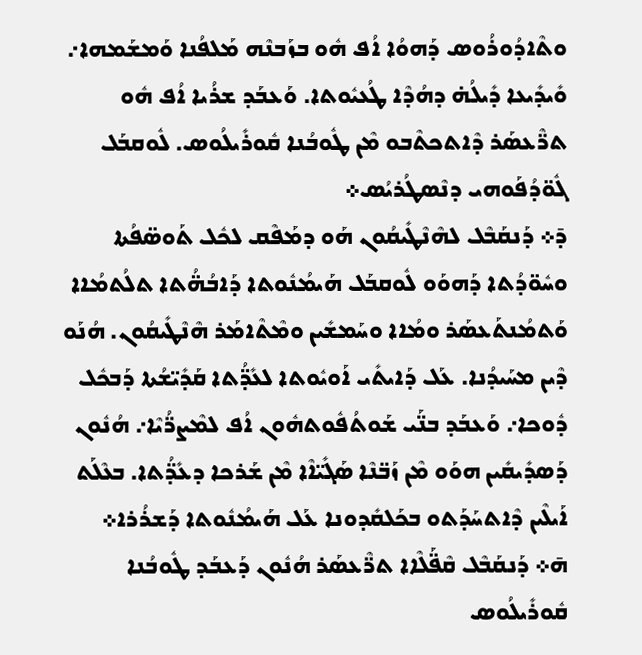ܘܬܶܐܕܳܘܪܳܘܣ ܕܰܗܘܳܐ ܐܳܦ ܗܽܘ ܒܙܰܒܢܶܗ ܡܰܠܦܳܢܐ ܘܰܡܫܰܡܗܐ܇ ܘܺܝܕܺܝܥܐ ܕܺܝܠܳܗ̇ ܕܗܳܕܶܐ ܛܳܥܝܽܘܬܐ. ܘܰܥܒܰܕ ܫܪܳܝܐ ܐܳܦ ܗܽܘ ܬܪ̈ܶܥܣܰܪ ܕܶܐܬܟܬܶܒܘ ܡܶܢ ܛܽܘܒܳܢܐ ܩܽܘܪܺܝܠܳܘܣ. ܠܽܘܩܒܰܠ ܓܽܘ̈ܕܳܦܰܘܗܝ ܕܢܶܣܛܳܪܝܳܣ܀
ܕ̄܀ ܕܰܢܩܰܒܶܠ ܠܗܶܢܶܛܺܝܩܳܘܢ ܗܰܘ ܕܡܰܦܶܩ ܠܟܽܠ ܬܰܘܣ̈ܦܳܬܐ ܘܚܽܘ̈ܕܳܬܐ ܕܰܗܘܰܘ ܠܽܘܩܒܰܠ ܗܰܝܡܳܢܽܘܬܐ ܕܰܐܒܳܗ̈ܳܬܐ ܬܠܳܬܡܳܐܐ ܘܰܬܡܳܢܬܰܥܣܰܪ ܘܡܳܐܐ ܘܚܰܡܫܺܝܢ ܘܡܶܬܶܐܡܰܪ ܗܶܢܶܛܺܝܩܳܘܢ. ܗܳܢܰܘ ܕܶܝܢ ܡܚܰܝܕܳܢܐ. ܥܰܠ ܕܰܐܝܬܺܝ ܐܰܘܝܽܘܬܐ ܠܥܺܕ̈ܳܬܐ ܩܰܕܺܝ̈ܫܳܬܐ ܕܰܒܟܽܠ ܕܽܘܟܐ܇ ܘܰܥܒܰܕ ܒܢ̈ܰܝ ܫܰܘܬܳܦܽܘܬܗܽܘܢ ܐܳܦ ܠܡܶܨܪ̈ܳܝܶܐ܇ ܗܳܢܽܘܢ ܕܰܣܕܺܝܩܺܝܢ ܗܘܰܘ ܡܶܢ ܙܰܒ̈ܢܶܐ ܣܰܓܺܝ̈ܐܶܐ ܡܶܢ ܫܰܪܟܐ ܕܥܺܕ̈ܳܬܐ. ܒܥܶܠܰܬ ܐܰܝܠܶܝܢ ܕܶܐܬܚܰܕܰܬܘ ܒܟܰܠܩܺܕܘܢܐ ܥܰܠ ܗܰܝܡܳܢܽܘܬܐ ܕܰܫܪܳܪܐ܀
ܗ̄܀ ܕܰܢܩܰܒܶܠ ܩܶܦ̈ܰܠܶܐܐ ܬܪ̈ܶܥܣܰܪ ܗܳܢܽܘܢ ܕܰܥܒܰܕ ܛܽܘܒܳܢܐ ܩܽܘܪܺܝܠܳܘܣ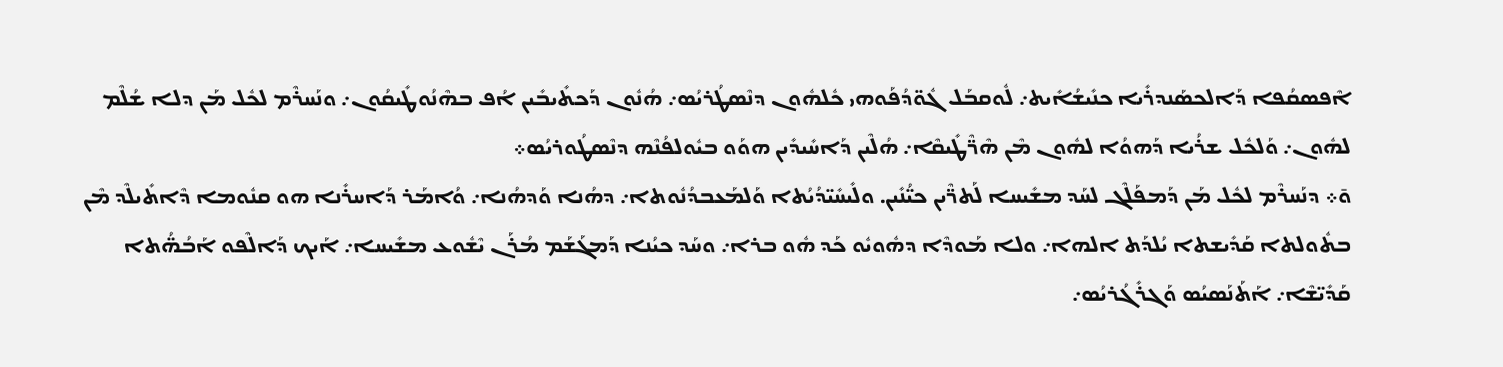ܐܶܦܣܩܳܦܐ ܕܰܐܠܟܣܰܢܕܪܺܝܐ ܟܢܺܝܫܳܐܺܝܬ܇ ܠܽܘܩܒܰܠ ܓܽܘ̈ܕܳܦܰܘܗܝ ܟܽܠܗܽܘܢ ܕܢܶܣܛܳܪܝܳܣ܇ ܗܳܢܽܘܢ ܕܰܟܬܺܝܒܺܝܢ ܐܳܦ ܒܗܶܢܳܘܛܺܝܩܳܘܢ܇ ܘܢܰܚܪܶܡ ܠܟܽܠ ܡܰܢ ܕܠܐ ܫܳܠܶܡ ܠܗܽܘܢ܇ ܘܰܠܟܽܠ ܫܪܳܝܐ ܕܰܗܘܳܐ ܠܗܽܘܢ ܡܶܢ ܗܶܪ̈ܶܛܺܝܩܶܐ܇ ܗܳܠܶܝܢ ܕܰܐܚܺܝܕܺܝܢ ܗܘܰܘ ܒܝܽܘܠܦܳܢܶܗ ܕܢܶܣܛܳܘܪܝܳܣ܀
ܘ̄܀ ܕܢܰܚܪܶܡ ܠܟܽܠ ܡܰܢ ܕܰܡܦܰܠܶܓ ܠܚܰܕ ܡܫܺܝܚܐ ܠܰܬܪ̈ܶܝܢ ܟܝ̈ܳܢܺܝܢ. ܘܠܺܝܚܺܝ̈ܕܳܝܳܬܐ ܘܰܠܡܰܥܒܕܳܢܽܘܬܐ܇ ܕܗܳܢܐ ܘܰܕܗܳܢܐ܇ ܘܳܐܡܰܪ ܕܰܐܚܪܺܢܐ ܗܘ ܩܢܽܘܡܐ ܕܶܐܬܺܝܠܶܕ ܡܶܢ ܒܬܽܘܠܬܐ ܩܰܕܺܝܫܬܐ ܝܳܠܕܰܬ ܐܠܗܐ܇ ܘܠܐ ܡܰܘܕܶܐ ܕܗܽܘܝܽܘ ܟܰܕ ܗܽܘ ܒܪܐ܇ ܘܚܰܕ ܟܝܳܢܐ ܕܰܡܓܰܫܰܡ ܡܳܪܰܢ ܝܶܫܽܘܥ ܡܫܺܝܚܐ܇ ܐܰܝܟ ܕܰܐܠܶܦܘ ܐܰܒܳܗ̈ܳܬܐ ܩܰܕܺܝ̈ܫܶܐ܇ ܐܰܬܰܢܰܣܝܳܣ ܘܰܓܪܺܓܳܪܝܳܣ܇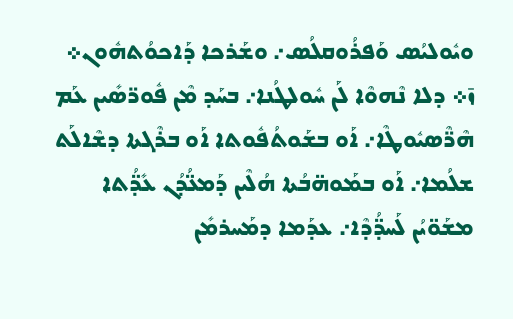ܘܝܽܘܠܝܳܣ ܘܰܦܪܳܘܩܠܳܣ܇ ܘܫܰܪܟܐ ܕܰܐܟܘܳܬܗܽܘܢ܀
ܙ̄܀ ܕܠܐ ܢܶܗܘܶܐ ܠܰܢ ܚܽܘܠܛܳܢܐ܇ ܒܚܰܕ ܡܶܢ ܦܽܘܪ̈ܣܺܝܢ ܥܰܡ ܗܶܪ̈ܶܣܝܽܘܛܶܐ܇ ܐܰܘ ܒܫܰܘܬܳܦܽܘܬܐ ܐܰܘ ܒܪܶܓܬܐ ܕܫܶܐܠܰܬ ܫܠܳܡܐ܇ ܐܰܘ ܒܡܰܘܗ̈ܒܳܬܐ ܗܳܠܶܝܢ ܕܰܡܥ̈ܳܕܳܢ ܥܺܕ̈ܳܬܐ ܡܫܰܘ̈ܝܳܢ ܠܰܚܕ̈ܳܕܶܐ܇ ܥܕܰܡܐ ܕܡܰܚܪܡܺܢ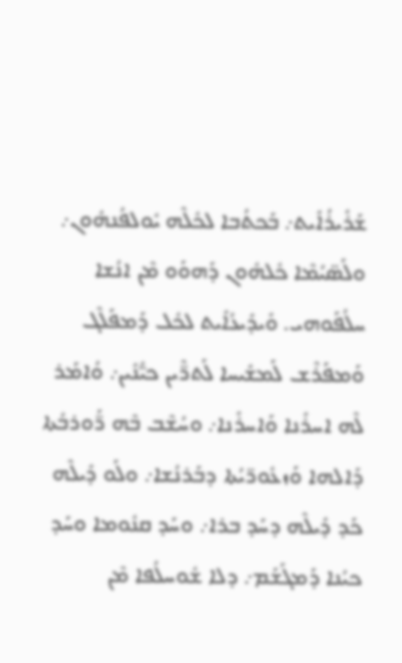ܫܰܪܺܝܪܳܐܺܝܬ܇ ܒܰܟܬܳܒܐ ܠܟܽܠܶܗ ܝܽܘܠܦܳܢܗܽܘܢ܇ ܘܠܰܣ̈ܝܳܡܶܐ ܟܽܠܗܽܘܢ ܕܰܗܘܰܘ ܡܶܢ ܐܢܳܫܐ ܚܠܳܦܰܘܗܝ. ܘܺܝܕܺܝܥܳܐܺܝܬ ܠܟܽܠ ܕܰܡܦܰܠܶܓ ܘܰܡܦܰܪܶܫ ܠܰܡܫܺܝܚܐ ܠܰܬܪ̈ܶܝܢ ܟܝ̈ܳܢܺܝܢ܇ ܘܳܐܡܰܪ ܠܶܗ ܐܚܪܺܢܐ ܘܰܐܚܪܺܢܐ܇ ܘܚܳܫܶܒ ܒܶܗ ܪ̈ܰܘܪܒܳܬܐ ܕܰܐܠܗܐ ܘܰܙܥܽܘܪ̈ܝܳܬܐ ܕܒܰܪܢܳܫܐ܇ ܘܠܰܘ ܕܺܝܠܶܗ ܟܰܕ ܕܺܝܠܶܗ ܕܚܰܕ ܒܪܐ܇ ܘܚܰܕ ܩܢܽܘܡܐ ܘܚܰܕ ܟܝܳܢܐ ܕܰܡܓܰܫܰܡ܇ ܕܠܐ ܫܽܘܚܠܳܦܐ ܡܶܢ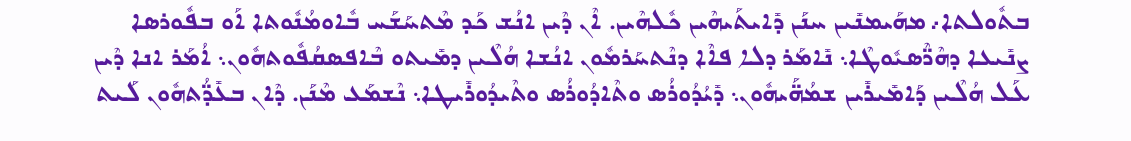ܒܬܽܘܠܬܐ܇ ܡܗܰܝܡܢܺܝܢ ܚܢܰܢ ܕܺܐܝܬܰܝܗܶܝܢ ܟܽܠܗܶܝܢ. ܐܶܢ ܕܶܝܢ ܐܢܳܫ ܟܰܕ ܡܶܬܚܰܫܰܚ ܒܽܐܘܡܳܢܽܘܬܐ ܐܰܘ ܒܦܽܘܪܣܐ ܨܢܺܝܥܐ ܕܗܶܪ̈ܶܣܝܽܘܛܶܐ܆ ܢܺܐܡܰܪ ܕܠܐ ܦܐܶܐ ܕܢܶܬܚܰܪܡܽܘܢ ܐܢܳܫܐ ܗܳܠܶܝܢ ܕܡܺܝܬܘ ܒܶܐܦܣܩܳܦܽܘܬܗܽܘܢ܆ ܐܳܡܰܪ ܐܢܐ ܕܶܝܢ ܥܰܠ ܗܳܠܶܝܢ ܕܰܐܡܺܝܪܺܝܢ ܫܡܳܗ̈ܰܝܗܽܘܢ܆ ܕܺܝܳܕܳܘܪܳܣ ܘܬܶܐܕܳܘܪܳܣ ܘܬܶܝܕܳܘܪܺܝܛܐ܆ ܢܶܫܡܰܥ ܡܶܢܰܢ. ܕܶܐܢ ܒܥܺܕ̈ܳܬܗܽܘܢ ܠܰܝܬ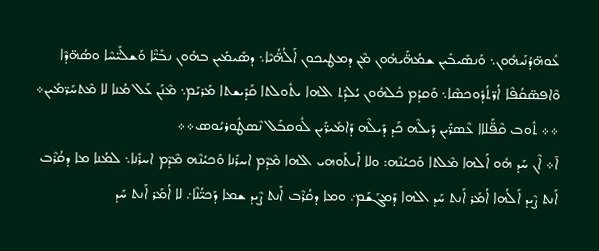ܥܽܘܗ̈ܕܳܢܰܝܗܽܘܢ܆ ܘܰܢܣܺܝܒܺܝܢ ܫܡܳܗ̈ܰܝܗܽܘܢ ܡܶܢ ܕܡܛܝܟܘܢ ܐܰܠܳܗ̈ܳܝܶܐ܆ ܕܣܺܝܡܺܝܢ ܒܗܽܘܢ ܢܒܺܝ̈ܶܐ ܘܰܫܠܺܝ̈ܚܶܐ ܘܣܳܗ̈ܕܶܐ ܘܶܐܦܣ̈ܩܳܦܶܐ ܐܳܪ̈ܬܳܕܽܘܟܣܶܐ܆ ܘܰܩܕܳܡ ܟܽܠܗܽܘܢ ܝܳܠܕܰܬ ܐܠܗܐ ܝܬܽܘܠܬܐ ܩܰܕܺܝܫܬܐ ܡܰܪܝܰܡ܆ ܡܶܢܰܢ ܥܰܠ ܡܳܢܐ ܠܐ ܡܶܬܚܰܪ̈ܡܺܝܢ܀
܀܀ ܬܽܘܒ ܩܶܦ̈ܰܠܐܐ ܥܶܣܪ̈ܺܝܢ ܕܺܝܠܶܗ ܟܰܕ ܕܺܝܠܶܗ ܕܰܐܡܺܝܪ̈ܺܝܢ ܠܽܘܩܒܰܠ ܢܶܣܛܽܘܪܝܳܘܣ܀܀
ܐ̄܀ ܐܶܢ ܚܰܕ ܗܽܘ ܐܰܠܗܐ ܡܶܠܬܐ ܘܰܟܝܳܢܶܗ: ܘܠܐ ܐܺܝܬܰܘܗܝ ܐܠܗܐ ܡܶܕܶܡ ܐܚܪܺܢܐ ܘܰܟܝܳܢܶܗ ܡܶܕܶܡ ܐܚܪܺܢܐ܆ ܠܡܳܢܐ ܡܐ ܕܩܳܪܶܒ ܐܰܢܬ ܨܶܝܕ ܐܰܠܳܗܐ ܐܳܡܰܪ ܐܰܢܬ ܚܰܕ ܐܠܗܐ ܕܰܡܓܰܫܰܡ܇ ܘܡܐ ܕܩܳܪܶܒ ܐܰܢܬ ܨܶܝܕ ܫܡܐ ܕܰܟܝ̈ܳܢܶܐ܇ ܠܐ ܐܳܡܰܪ ܐܰܢܬ ܚܰܕ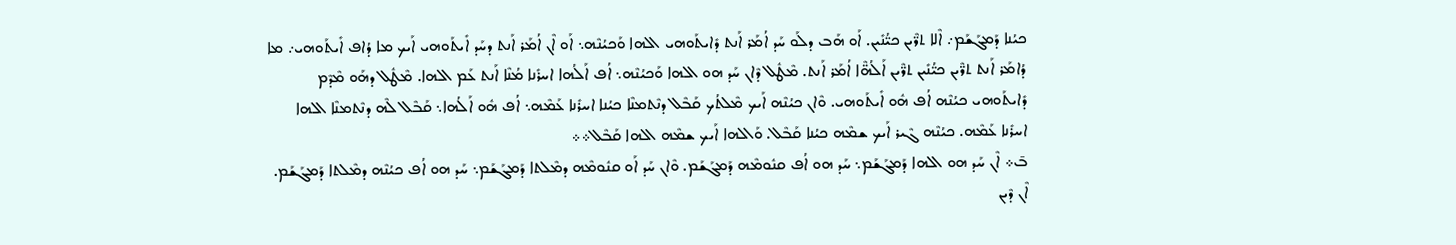ܟܝܳܢܐ ܕܰܡܓܰܫܰܡ܇ ܐܶܠܐ ܬܪ̈ܶܝܢ ܟܝ̈ܳܢܺܝܢ. ܐܰܘ ܗܰܒ ܕܠܰܘ ܚܰܕ ܐܳܡܰܪ ܐܰܢܬ ܕܺܐܝܬܰܘܗܝ ܐܠܗܐ ܘܰܟܝܳܢܶܗ܆ ܐܰܘ ܐܶܢ ܐܳܡܰܪ ܐܰܢܬ ܕܚܰܕ ܐܺܝܬܰܘܗܝ ܐܰܝܟ ܡܐ ܕܳܐܦ ܐܺܝܬܰܘܗܝ܇ ܡܐ ܕܳܐܡܰܪ ܐܰܢܬ ܬܪ̈ܶܝܢ ܟܝ̈ܳܢܺܝܢ ܬܪ̈ܶܝܢ ܐܰܠܳܗ̈ܶܐ ܐܳܡܰܪ ܐܰܢܬ. ܡܶܛܽܠ ܕܶܐܢ ܚܰܕ ܗܘ ܐܠܗܐ ܘܰܟܝܳܢܶܗ܆ ܐܳܦ ܐܰܠܳܗܐ ܐܚܪܺܢܐ ܡܳܢܶܐ ܐܰܢܬ ܥܰܡ ܐܠܗܐ. ܡܶܛܽܠ ܕܗܰܘ ܡܶܕܶܡ ܕܺܐܝܬܰܘܗܝ ܟܝܳܢܶܗ ܐܳܦ ܗܽܘ ܐܺܝܬܰܘܗܝ. ܘܶܐܢ ܟܝܳܢܶܗ ܐܰܝܟ ܡܶܠܬܳܟ ܩܰܒܶܠ ܕܢܶܬܡܢܶܐ ܟܝܳܢܐ ܐܚܪܺܢܐ ܥܰܡܶܗ܆ ܐܳܦ ܗܽܘ ܐܰܠܳܗܐ܆ ܩܰܒܶܠ ܠܶܗ ܕܢܶܬܡܢܶܐ ܐܠܗܐ ܐܚܪܺܢܐ ܥܰܡܶܗ. ܟܝܳܢܶܗ ܓܶܝܪ ܐܰܝܟ ܫܡܶܗ ܟܝܳܢܐ ܩܰܒܶܠ. ܘܰܐܠܗܐ ܐܰܝܟ ܫܡܶܗ ܐܠܗܐ ܩܰܒܶܠ܀܀
ܒ̄܀ ܐܶܢ ܚܰܕ ܗܘ ܐܠܗܐ ܕܰܡܓܰܫܰܡ܆ ܚܰܕ ܗܘ ܐܳܦ ܩܢܽܘܡܶܗ ܕܰܡܓܰܫܰܡ. ܘܶܐܢ ܚܰܕ ܐܰܘ ܩܢܽܘܡܶܗ ܕܡܶܠܬܐ ܕܰܡܓܰܫܰܡ܆ ܚܰܕ ܗܘ ܐܳܦ ܟܝܳܢܶܗ ܕܡܶܠܬܐ ܕܰܡܓܰܫܰܡ. ܐܶܢ ܕܶܝܢ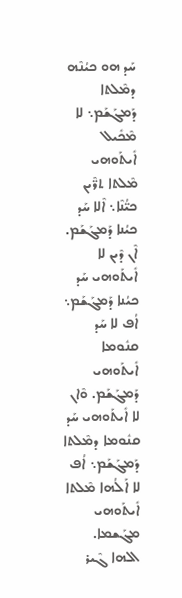ܚܰܕ ܗܘ ܟܝܳܢܶܗ ܕܡܶܠܬܐ ܕܰܡܓܰܫܰܡ܆ ܠܐ ܡܶܟܺܝܠ ܐܺܝܬܰܘܗܝ ܡܶܠܬܐ ܬܪ̈ܶܝܢ ܟܝ̈ܳܢܶܐ܆ ܐܶܠܐ ܚܰܕ ܟܝܳܢܐ ܕܰܡܓܰܫܰܡ. ܐܶܢ ܕܶܝܢ ܠܐ ܐܺܝܬܰܘܗܝ ܚܰܕ ܟܝܳܢܐ ܕܰܡܓܰܫܰܡ܆ ܐܳܦ ܠܐ ܚܰܕ ܩܢܽܘܡܐ ܐܺܝܬܰܘܗܝ ܕܰܡܓܰܫܰܡ. ܘܶܐܢ ܠܐ ܐܺܝܬܰܘܗܝ ܚܰܕ ܩܢܽܘܡܐ ܕܡܶܠܬܐ ܕܰܡܓܰܫܰܡ܆ ܐܳܦ ܠܐ ܐܰܠܳܗܐ ܡܶܠܬܐ ܐܺܝܬܰܘܗܝ ܡܓܰܫܡܐ. ܐܠܗܐ ܓܶܝܪ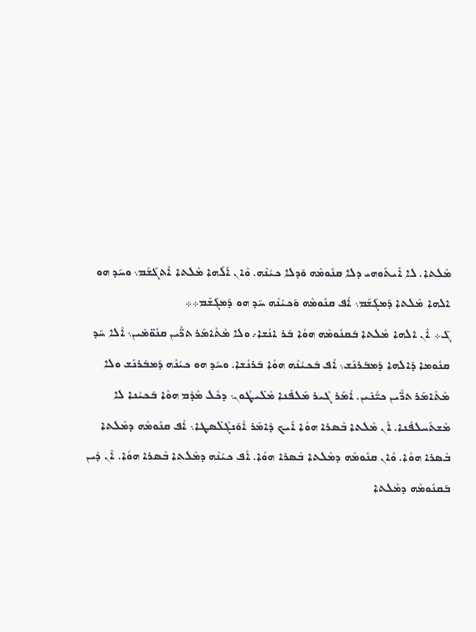ܡܶܠܬܐ. ܠܐ ܐܺܝܬܰܘܗܝ ܕܠܐ ܩܢܽܘܡܶܗ ܘܰܕܠܐ ܟܝܳܢܶܗ. ܘܶܐܢ ܐܰܠܳܗܐ ܡܶܠܬܐ ܐܶܬܓܰܫܰܡ܆ ܘܚܰܕ ܗܘ ܐܠܗܐ ܡܶܠܬܐ ܕܰܡܓܰܫܰܡ܆ ܐܳܦ ܩܢܽܘܡܶܗ ܘܰܟܝܳܢܶܗ ܚܰܕ ܗܘ ܕܰܡܓܰܫܰܡ܀܀
ܓ̄܀ ܐܶܢ ܐܠܗܐ ܡܶܠܬܐ ܒܰܩܢܽܘܡܶܗ ܗܘܳܐ ܒܰܪ ܐܢܳܫܐ܇ ܘܠܐ ܡܶܬܶܐܡܰܪ ܬܪ̈ܶܝܢ ܩܢܽܘ̈ܡܺܝܢ܆ ܐܶܠܐ ܚܰܕ ܩܢܽܘܡܐ ܕܰܐܠܗܐ ܕܰܡܒܰܪܢܰܫ܆ ܐܳܦ ܒܰܟܝܳܢܶܗ ܗܘܳܐ ܒܰܪܢܳܫܐ. ܘܚܰܕ ܗܘ ܟܝܳܢܶܗ ܕܰܡܒܰܪܢܰܫ ܘܠܐ ܡܶܬܶܐܡܰܪ ܬܪ̈ܶܝܢ ܟܝ̈ܳܢܺܝܢ. ܐܳܡܰܪ ܓܶܝܪ ܡܰܠܦܳܢܐ ܡܶܠܺܝܛܳܘܢ܆ ܕܟܽܠ ܡܶܕܶܡ ܗܘܶܐ ܒܰܟܝܳܢܐ ܠܐ ܡܶܫܬܰܚܠܦܳܢܐ. ܐܶܢ ܡܶܠܬܐ ܒܶܣܪܐ ܗܘܳܐ ܐܰܝܟ ܕܶܐܡܰܪ ܐܶܘܰܢܓܶܠܺܣܛܐ܆ ܐܳܦ ܩܢܽܘܡܶܗ ܕܡܶܠܬܐ ܒܶܣܪܐ ܗܘܳܐ. ܘܶܐܢ ܩܢܽܘܡܶܗ ܕܡܶܠܬܐ ܒܶܣܪܐ ܗܘܳܐ. ܐܳܦ ܟܝܳܢܶܗ ܕܡܶܠܬܐ ܒܶܣܪܐ ܗܘܳܐ. ܐܶܢ ܕܶܝܢ ܒܰܩܢܽܘܡܶܗ ܕܡܶܠܬܐ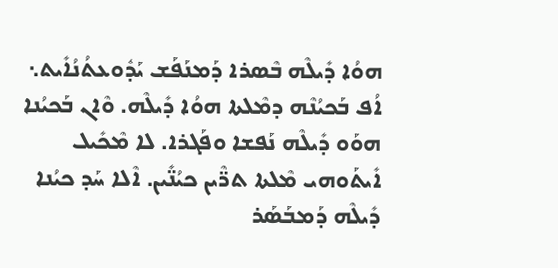ܗܘܳܐ ܕܺܝܠܶܗ ܒܶܣܪܐ ܕܰܡܢܰܦܰܫ ܝܰܕܽܘܥܬܳܢܳܐܺܝܬ܆ ܐܳܦ ܒܰܟܝܳܢܶܗ ܕܡܶܠܬܐ ܗܘܳܐ ܕܺܝܠܶܗ. ܘܶܐܢ ܒܰܟܝܳܢܐ ܗܘܰܘ ܕܺܝܠܶܗ ܢܰܦܫܐ ܘܦܰܓܪܐ. ܠܐ ܡܶܟܺܝܠ ܐܺܝܬܰܘܗܝ ܡܶܠܬܐ ܬܪ̈ܶܝܢ ܟܝܳܢ̈ܺܝܢ. ܐܶܠܐ ܚܰܕ ܟܝܳܢܐ ܕܺܝܠܶܗ ܕܰܡܒܰܣܰܪ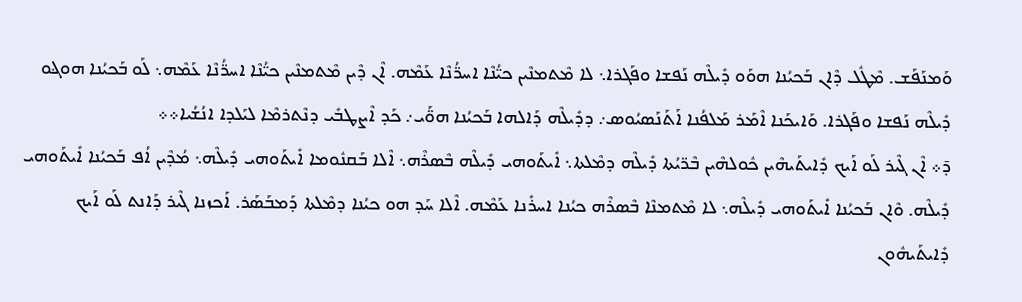ܘܰܡܢܰܦܰܫ. ܡܶܛܽܠ ܕܶܐܢ ܒܰܟܝܳܢܐ ܗܘܰܘ ܕܺܝܠܶܗ ܢܰܦܫܐ ܘܦܰܓܪܐ܆ ܠܐ ܡܶܬܡܢܶܝܢ ܟܝ̈ܳܢܶܐ ܐܚܪ̈ܳܢܶܐ ܥܰܡܶܗ. ܐܶܢ ܕܶܝܢ ܡܶܬܡܢܶܝܢ ܟܝ̈ܳܢܶܐ ܐܚܪ̈ܳܢܶܐ ܥܰܡܶܗ܆ ܠܰܘ ܒܰܟܝܳܢܐ ܗܘܔܘ ܕܺܝܠܶܗ ܢܰܦܫܐ ܘܦܰܓܪܐ. ܘܰܐܝܟܰܢܐ ܐܶܡܰܪ ܡܰܠܦܳܢܐ ܐܰܬܰܢܰܣܝܳܘܣ܇ ܕܕܺܝܠܶܗ ܕܰܐܠܗܐ ܒܰܟܝܳܢܐ ܗܘ̈ܰܝ܇ ܟܰܕ ܐܶܨܛܒܺܝ ܕܢܶܬܪܡܶܐ ܠܝܰܠܕܐ ܐܢܳܫܳܝܐ܀܀
ܕ̄܀ ܐܶܢ ܓܶܝܪ ܠܰܘ ܐܰܝܟ ܕܺܐܝܬܰܝܗܶܝܢ ܟܽܘܠܗܶܝܢ ܒܶܪ̈ܝܳܬܐ ܕܺܝܠܶܗ ܕܡܶܠܬܐ܆ ܐܺܝܬܰܘܗܝ ܕܺܝܠܶܗ ܒܶܣܪܶܗ܆ ܐܶܠܐ ܒܰܩܢܽܘܡܐ ܐܺܝܬܰܘܗܝ ܕܺܝܠܶܗ܆ ܡܳܕܶܝܢ ܐܳܦ ܒܰܟܝܳܢܐ ܐܺܝܬܰܘܗܝ ܕܺܝܠܶܗ. ܘܶܐܢ ܒܰܟܝܳܢܐ ܐܺܝܬܰܘܗܝ ܕܺܝܠܶܗ܆ ܠܐ ܡܶܬܡܢܶܐ ܒܶܣܪܶܗ ܟܝܳܢܐ ܐܚܪܺܢܐ ܥܰܡܶܗ. ܐܶܠܐ ܚܰܕ ܗܘ ܟܝܳܢܐ ܕܡܶܠܬܐ ܕܰܡܒܰܣܰܪ. ܐܰܟܙܢܐ ܓܶܝܪ ܕܰܐܢܬ ܠܰܘ ܐܰܝܟ ܕܺܐܝܬܰܝܗܽܘܢ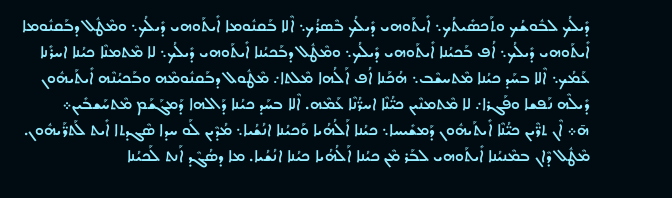ܕܺܝܠܳܟ ܠܒܽܘܫܳܟ ܘܬܰܟܣܺܝܬܳܟ܆ ܐܺܝܬܰܘܗܝ ܕܺܝܠܳܟ ܒܶܣܪܳܟ܆ ܐܶܠܐ ܒܰܩܢܽܘܡܐ ܐܺܝܬܰܘܗܝ ܕܺܝܠܳܟ܆ ܘܡܶܛܽܠ ܕܒܰܩܢܽܘܡܐ ܐܺܝܬܰܘܗܝ ܕܺܝܠܳܟ܆ ܐܳܦ ܒܰܟܝܳܢܐ ܐܺܝܬܰܘܗܝ ܕܺܝܠܳܟ܆ ܘܡܶܛܽܠ ܕܒܰܟܝܳܢܐ ܐܺܝܬܰܘܗܝ ܕܺܝܠܳܟ܆ ܠܐ ܡܶܬܡܢܶܐ ܟܝܳܢܐ ܐܚܪܺܢܐ ܥܰܡܳܟ܆ ܐܶܠܐ ܒܚܰܕ ܟܝܳܢܐ ܡܶܬܚܫܶܒ܆ ܗܳܟܰܢܐ ܐܳܦ ܐܰܠܳܗܐ ܡܶܠܬܐ܇ ܡܶܛܽܘܠ ܕܒܰܩܢܽܘܡܶܗ ܘܒܰܟܝܳܢܶܗ ܐܺܝܬܰܝܗܽܘܢ ܕܺܝܠܶܗ ܢܰܦܫܐ ܘܦܰܓܪܐ܇ ܠܐ ܡܶܬܡܢܶܝܢ ܟܝ̈ܳܢܶܐ ܐܚܪ̈ܳܢܶܐ ܥܰܡܶܗ. ܐܶܠܐ ܒܚܰܕ ܟܝܳܢܐ ܕܰܐܠܗܐ ܕܰܡܓܰܫܰܡ ܡܶܬܚܰܫܒܺܝܢ܀
ܗ̄܀ ܐܶܢ ܬܪ̈ܶܝܢ ܟܝ̈ܳܢܶܐ ܐܺܝܬܰܝܗܽܘܢ ܕܰܡܫܺܝܚܐ܆ ܟܝܳܢܐ ܐܰܠܳܗܳܝܐ ܘܰܟܝܳܢܐ ܐܢܳܫܳܝܐ܆ ܡܳܕܶܝܢ ܠܰܘ ܚܕܐ ܣܶܓܕܬܐ ܐܺܝܬ ܠܰܬܪ̈ܰܝܗܽܘܢ. ܡܶܛܽܠ ܕܶܐܢ ܒܡܶܢܝܳܢܐ ܐܺܝܬܰܘܗܝ ܠܒܰܪ ܡܶܢ ܟܝܳܢܐ ܐܰܠܳܗܳܝܐ ܟܝܳܢܐ ܐܢܳܫܳܝܐ. ܡܐ ܕܣܳܓܶܕ ܐܰܢܬ ܠܰܟܝܳܢܐ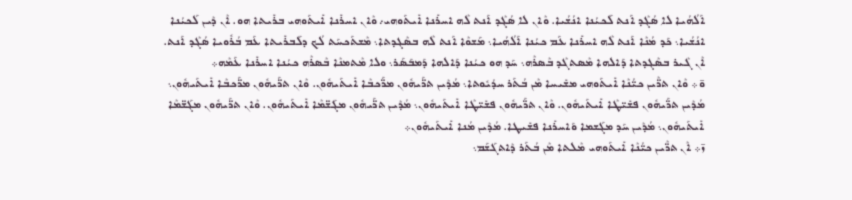ܐܰܠܳܗܳܝܐ ܠܐ ܣܳܓܶܕ ܐܰܢܬ ܠܰܟܝܳܢܐ ܐܢܳܫܳܝܐ. ܘܶܐܢ ܠܐ ܣܳܓܶܕ ܐܰܢܬ ܠܶܗ ܐܚܪܺܢܐ ܐܺܝܬܰܘܗܝ܇ ܘܶܐܢ ܐܚܪܺܢܐ ܐܺܝܬܰܘܗܝ ܒܪܺܝܬܐ ܗܘ. ܐܶܢ ܕܶܝܢ ܠܰܟܝܳܢܐ ܐܢܳܫܳܝܐ܆ ܟܰܕ ܡܳܢܶܐ ܐܰܢܬ ܠܶܗ ܐܚܪܺܢܐ ܥܰܡ ܟܝܳܢܐ ܐܰܠܳܗܳܝܐ܆ ܡܰܫܘܶܐ ܐܰܢܬ ܠܶܗ ܒܣܶܓܕܬܐ܆ ܡܶܫܬܰܟܚܰܬ ܠܳܟ ܕܠܰܒܪܺܝܬܐ ܥܰܡ ܒܳܪܽܘܝܐ ܣܳܓܶܕ ܐܰܢܬ. ܐܶܢ ܓܶܝܪ ܒܣܶܓܕܬܐ ܕܰܐܠܗܐ ܡܶܣܬܓܶܕ ܒܶܣܪܶܗ܆ ܚܰܕ ܗܘ ܟܝܳܢܐ ܕܰܐܠܗܐ ܕܰܡܒܰܣܰܪ܆ ܘܠܐ ܡܶܬܡܢܶܐ ܒܶܣܪܶܗ ܟܝܳܢܐ ܐܚܪܺܢܐ ܥܰܡܶܗ܀
ܘ̄܀ ܘܶܐܢ ܬܪ̈ܶܝܢ ܟܝ̈ܳܢܶܐ ܐܺܝܬܰܘܗܝ ܡܫܺܝܚܐ ܡܶܢ ܒܳܬܰܪ ܚܕܳܝܽܘܬܐ܆ ܡܳܕܶܝܢ ܬܪ̈ܰܝܗܽܘܢ ܡܪ̈ܰܟܒܶܐ ܐܺܝܬܰܝܗܽܘܢ. ܘܶܐܢ ܬܪ̈ܰܝܗܽܘܢ ܡܪ̈ܰܟܒܶܐ ܐܺܝܬܰܝܗܽܘܢ܆ ܡܳܕܶܝܢ ܬܪ̈ܰܝܗܽܘܢ ܦܫܺܝ̈ܛܶܐ ܐܺܝܬܰܝܗܽܘܢ. ܘܶܐܢ ܬܪ̈ܰܝܗܽܘܢ ܦܫܺܝ̈ܛܶܐ ܐܺܝܬܰܝܗܽܘܢ܆ ܡܳܕܶܝܢ ܬܪ̈ܰܝܗܽܘܢ ܡܓܰܫ̈ܡܶܐ ܐܺܝܬܰܝܗܽܘܢ. ܘܶܐܢ ܬܖ̈ܰܝܗܽܘܢ ܡܓܰܫ̈ܡܶܐ ܐܺܝܬܰܝܗܽܘܢ܆ ܡܳܕܶܝܢ ܚܰܕ ܡܓܰܫܡܐ ܘܰܐܚܪܺܢܐ ܦܫܺܝܛܐ. ܡܳܕܶܝܢ ܡܳܢܐ ܐܺܝܬܰܝܗܽܘܢ܀
ܙ̄܀ ܐܶܢ ܬܪ̈ܶܝܢ ܟܝ̈ܳܢܶܐ ܐܺܝܬܰܘܗܝ ܡܶܠܬܐ ܡܶܢ ܒܳܬܰܪ ܕܶܐܬܓܰܫܰܡ܆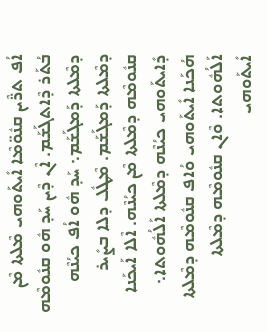ܐܳܦ ܬܪ̈ܶܝܢ ܩܢܽܘ̈ܡܶܐ ܐܺܝܬܰܘܗܝ ܡܶܠܬܐ ܡܶܢ ܒܳܬܰܪ ܕܶܐܬܓܰܫܰܡ. ܐܶܢ ܕܶܝܢ ܚܰܕ ܗܽܘ ܩܢܽܘܡܶܗ ܕܡܶܠܬܐ ܕܰܡܓܰܫܰܡ܆ ܚܰܕ ܗܽܘ ܐܳܦ ܟܝܳܢܶܗ ܕܡܶܠܬܐ ܕܰܡܓܰܫܰܡ. ܡܶܛܽܠ ܕܠܐ ܒܨܺܝܪ ܩܢܽܘܡܶܗ ܕܡܶܠܬܐ ܡܶܢ ܟܝܳܢܶܗ. ܐܶܠܐ ܐܰܝܟܰܢܐ ܕܺܐܝܬܰܘܗܝ ܟܝܳܢܶܗ ܕܡܶܠܬܐ ܐܰܠܳܗܽܘܬܐ܆ ܗܳܟܰܢܐ ܐܺܝܬܰܘܗܝ ܘܳܐܦ ܩܢܽܘܡܶܗ ܕܡܶܠܬܐ ܐܰܠܳܗܽܘܬܐ. ܘܶܐܢ ܩܢܽܘܡܶܗ ܕܡܶܠܬܐ ܐܺܝܬܰܘܗܝ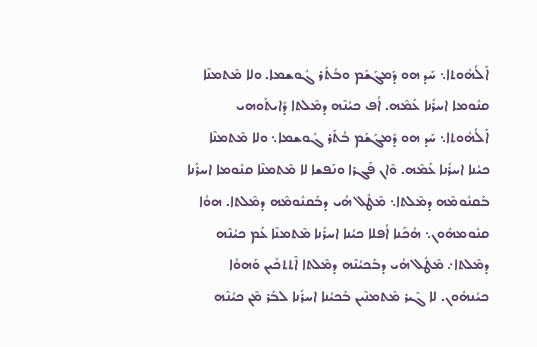ܐܰܠܳܗܽܘܬܐ܆ ܚܰܕ ܗܘ ܕܰܡܓܰܫܰܡ ܘܒܳܬܰܪ ܓܽܘܫܡܐ. ܘܠܐ ܡܶܬܡܢܶܐ ܩܢܽܘܡܐ ܐܚܪܺܢܐ ܥܰܡܶܗ. ܐܳܦ ܟܝܳܢܶܗ ܕܡܶܠܬܐ ܕܺܐܝܬܰܘܗܝ ܐܰܠܳܗܽܘܬܐ܆ ܚܰܕ ܗܘ ܕܰܡܓܰܫܰܡ ܒܳܬܰܪ ܓܽܘܫܡܐ܆ ܘܠܐ ܡܶܬܡܢܶܐ ܟܝܳܢܐ ܐܚܪܺܢܐ ܥܰܡܶܗ. ܘܶܐܢ ܦܰܓܪܐ ܘܢܰܦܫܐ ܠܐ ܡܶܬܡܢܶܐ ܩܢܽܘܡܐ ܐܚܪܺܢܐ ܒܰܩܢܽܘܡܶܗ ܕܡܶܠܬܐ܆ ܡܶܛܽܠ ܗܳܝ ܕܒܰܩܢܽܘܡܶܗ ܕܡܶܠܬܐ. ܗܘܳܐ ܩܢܽܘܡܗܽܘܢ܆ ܗܳܟܰܢܐ ܐܳܦܠܐ ܟܝܳܢܐ ܐܚܪܺܢܐ ܡܶܬܡܢܶܐ ܥܰܡ ܟܝܳܢܶܗ ܕܡܶܠܬܐ܇ ܡܶܛܽܠ ܗܳܝ ܕܒܰܟܝܳܢܶܗ ܕܡܶܠܬܐ ܐܶܬܬܟܺܝܢ ܘܰܗܘܳܐ ܟܝܳܢܗܽܘܢ. ܠܐ ܓܶܝܪ ܡܶܬܡܢܶܝܢ ܒܰܟܝܳܢܐ ܐܚܪܺܢܐ ܠܒܰܪ ܡܶܢ ܟܝܳܢܶܗ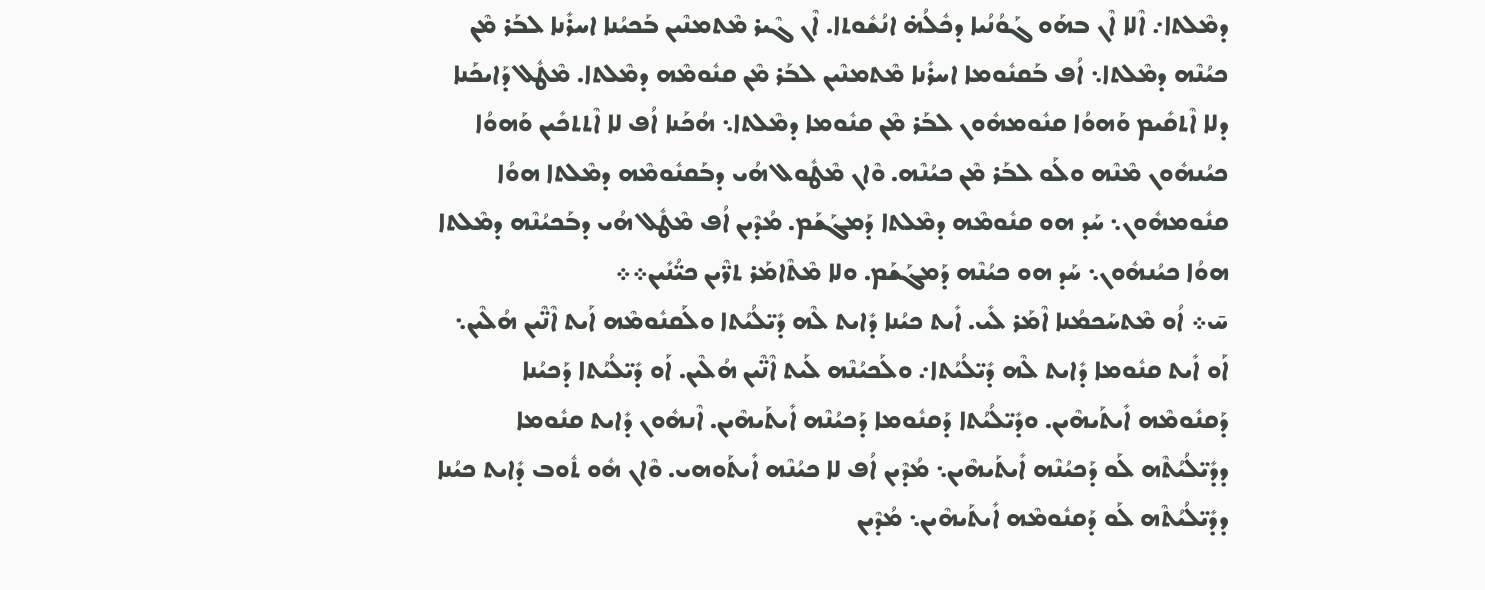ܕܡܶܠܬܐ܇ ܐܶܠܐ ܐܶܢ ܒܗܰܘ ܓܰܘܳܢܳܝܐ ܕܟܽܠܳܗ̇ ܐܢܳܫܽܘܬܐ. ܐܶܢ ܓܶܝܪ ܡܶܬܡܢܶܝܢ ܒܰܟܝܳܢܐ ܐܚܪܺܢܐ ܠܒܰܪ ܡܶܢ ܟܝܳܢܶܗ ܕܡܶܠܬܐ܆ ܐܳܦ ܒܰܩܢܽܘܡܐ ܐܚܪܺܢܐ ܡܶܬܡܢܶܝܢ ܠܒܰܪ ܡܶܢ ܩܢܽܘܡܶܗ ܕܡܶܠܬܐ. ܡܶܛܽܠ ܕܰܐܝܟܰܢܐ ܕܠܐ ܐܶܬܩܺܝܡ ܘܰܗܘܳܐ ܩܢܽܘܡܗܽܘܢ ܠܒܰܪ ܡܶܢ ܩܢܽܘܡܐ ܕܡܶܠܬܐ܆ ܗܳܟܰܢܐ ܐܳܦ ܠܐ ܐܶܬܬܟܺܝܢ ܘܰܗܘܳܐ ܟܝܳܢܗܽܘܢ ܡܶܢܶܗ ܘܠܰܘ ܠܒܰܪ ܡܶܢ ܟܝܳܢܶܗ. ܘܶܐܢ ܡܶܛܽܘܠ ܗܳܝ ܕܒܰܩܢܽܘܡܶܗ ܕܡܶܠܬܐ ܗܘܳܐ ܩܢܽܘܡܗܽܘܢ܆ ܚܰܕ ܗܘ ܩܢܽܘܡܶܗ ܕܡܶܠܬܐ ܕܰܡܓܰܫܰܡ. ܡܳܕܶܝܢ ܐܳܦ ܡܶܛܽܠ ܗܳܝ ܕܒܰܟܝܳܢܶܗ ܕܡܶܠܬܐ ܗܘܳܐ ܟܝܳܢܗܽܘܢ܆ ܚܰܕ ܗܘ ܟܝܳܢܶܗ ܕܰܡܓܰܫܰܡ. ܘܠܐ ܡܶܬܶܐܡܰܪ ܬܪ̈ܶܝܢ ܟܝ̈ܳܢܺܝܢ܀܀
ܚ̄܀ ܐܳܘ ܡܶܬܚܰܟܡܳܢܐ ܐܶܡܰܪ ܠܺܝ. ܐܺܝܬ ܟܝܳܢܐ ܕܺܐܝܬ ܠܶܗ ܕܺܝ̈ܠܳܝܳܬܐ ܘܠܰܩܢܽܘܡܶܗ ܐܰܝܬ ܐܶܢ̈ܶܝܢ ܗܳܠܶܝܢ܆ ܐܰܘ ܐܺܝܬ ܩܢܽܘܡܐ ܕܺܐܝܬ ܠܶܗ ܕܺܝ̈ܠܳܝܳܬܐ܇ ܘܠܰܟܝܳܢܶܗ ܠܰܝܬ ܐܶܢ̈ܶܝܢ ܗܳܠܶܝܢ. ܐܰܘ ܕܺܝ̈ܠܳܝܳܬܐ ܕܰܟܝܳܢܐ ܕܰܩܢܽܘܡܶܗ ܐܺܝܬܰܝܗܶܝܢ. ܘܕܺܝ̈ܠܳܝܳܬܐ ܕܰܩܢܽܘܡܐ ܕܰܟܝܳܢܶܗ ܐܺܝܬܰܝܗܶܝܢ. ܐܶܢܗܽܘܢ ܕܺܐܝܬ ܩܢܽܘܡܐ ܕܕܺܝ̈ܠܳܝܳܬܶܗ ܠܰܘ ܕܰܟܝܳܢܶܗ ܐܺܝܬܰܝܗܶܝܢ܆ ܡܳܕܶܝܢ ܐܳܦ ܠܐ ܟܝܳܢܶܗ ܐܺܝܬܰܘܗܝ. ܘܶܐܢ ܗܽܘ ܬܽܘܒ ܕܺܐܝܬ ܟܝܳܢܐ ܕܕܺܝ̈ܠܳܝܳܬܶܗ ܠܰܘ ܕܰܩܢܽܘܡܶܗ ܐܺܝܬܰܝܗܶܝܢ܆ ܡܳܕܶܝܢ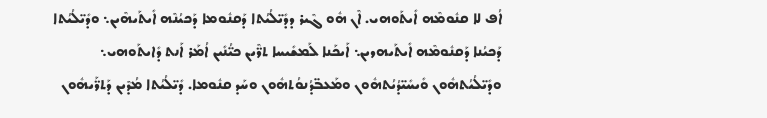ܐܳܦ ܠܐ ܩܢܽܘܡܶܗ ܐܺܝܬܰܘܗܝ. ܐܶܢ ܗܽܘ ܓܶܝܪ ܕܕܺܝ̈ܠܳܝܳܬܐ ܕܰܩܢܽܘܡܐ ܕܰܟܝܳܢܶܗ ܐܺܝܬܰܝܗܶܝܢ܆ ܘܕܺܝ̈ܠܳܝܳܬܐ ܕܰܟܝܳܢܐ ܕܰܩܢܽܘܡܶܗ ܐܺܝܬܰܝܗܖܝܢ܆ ܐܰܝܟܰܢܐ ܠܰܡܫܺܝܚܐ ܬܪ̈ܶܝܢ ܟܝ̈ܳܢܺܝܢ ܐܳܡܰܪ ܐܰܢܬ ܕܺܐܝܬܰܘܗܝ܆ ܘܕܺܝ̈ܠܳܝܳܬܗܽܘܢ ܘܺܝܚܺܝ̈ܕܳܝܳܬܗܽܘܢ ܘܡܰܥܒ̈ܕܳܢܘܳܬܗܽܘܢ ܘܚܰܕ ܩܢܽܘܡܐ. ܕܺܝ̈ܠܳܝܳܬܐ ܡܳܕܶܝܢ ܕܰܬܪ̈ܰܝܗܽܘܢ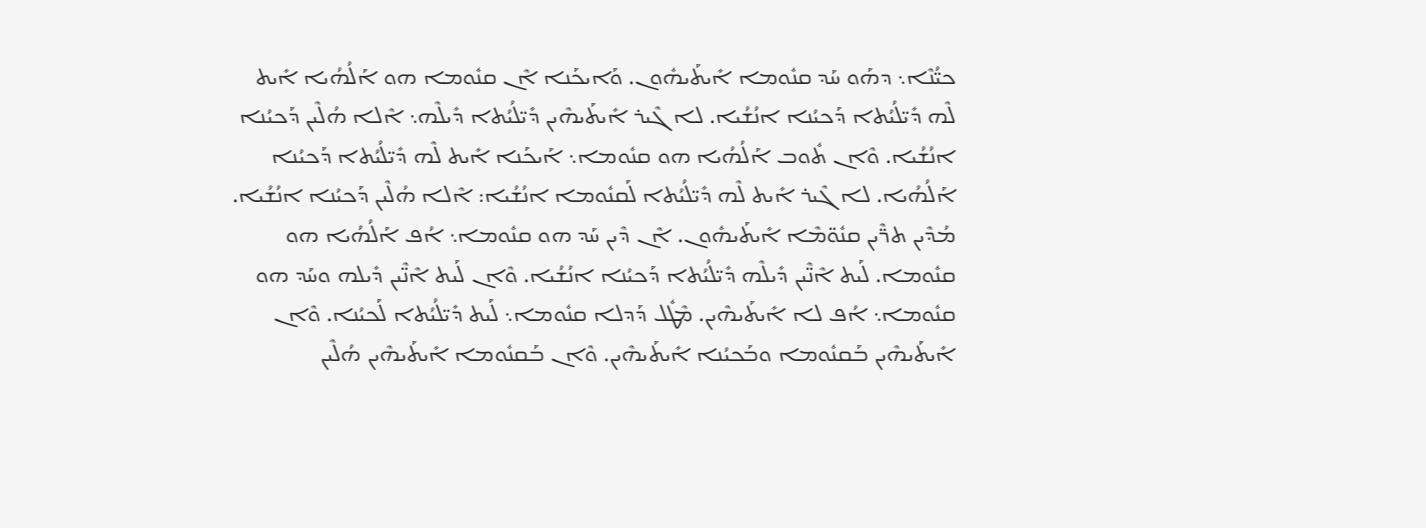ܟܝ̈ܳܢܶܐ܆ ܕܗܰܘ ܚܰܕ ܩܢܽܘܡܐ ܐܺܝܬܰܝܗܽܘܢ. ܘܰܐܝܟܰܢܐ ܐܶܢ ܩܢܽܘܡܐ ܗܘ ܐܰܠܳܗܳܝܐ ܐܺܝܬ ܠܶܗ ܕܺܝ̈ܠܳܝܳܬܐ ܕܰܟܝܳܢܐ ܐܢܳܫܳܝܐ. ܠܐ ܓܶܝܪ ܐܺܝܬܰܝܗܶܝܢ ܕܺܝ̈ܠܳܝܳܬܐ ܕܺܝܠܶܗ܆ ܐܶܠܐ ܗܳܠܶܝܢ ܕܰܟܝܳܢܐ ܐܢܳܫܳܝܐ. ܘܶܐܢ ܬܽܘܒ ܐܰܠܳܗܳܝܐ ܗܘ ܩܢܽܘܡܐ܆ ܐܰܝܟܰܢܐ ܐܺܝܬ ܠܶܗ ܕܺܝ̈ܠܳܝܳܬܐ ܕܰܟܝܳܢܐ ܐܰܠܳܗܳܝܐ. ܠܐ ܓܶܝܪ ܐܺܝܬ ܠܶܗ ܕܺܝ̈ܠܳܝܳܬܐ ܠܰܩܢܽܘܡܐ ܐܢܳܫܳܝܐ: ܐܶܠܐ ܗܳܠܶܝܢ ܕܰܟܝܳܢܐ ܐܢܳܫܳܝܐ. ܡܳܕܶܝܢ ܬܪ̈ܶܝܢ ܩܢܽܘ̈ܡܶܐ ܐܺܝܬܰܝܗܽܘܢ. ܐܶܢ ܕܶܝܢ ܚܰܕ ܗܘ ܩܢܽܘܡܐ܆ ܐܳܦ ܐܰܠܳܗܳܝܐ ܗܘ ܩܢܽܘܡܐ. ܠܰܝܬ ܐܶܢ̈ܶܝܢ ܕܺܝܠܶܗ ܕܺܝ̈ܠܳܝܳܬܐ ܕܰܟܝܳܢܐ ܐܢܳܫܳܝܐ. ܘܶܐܢ ܠܰܝܬ ܐܶܢ̈ܶܝܢ ܕܺܝܠܗ ܘܚܰܕ ܗܘ ܩܢܽܘܡܐ܆ ܐܳܦ ܠܐ ܐܺܝܬܰܝܗܶܝܢ. ܡܶܛܽܠ ܕܰܕܠܐ ܩܢܽܘܡܐ܆ ܠܰܝܬ ܕܺܝ̈ܠܳܝܳܬܐ ܠܰܟܝܳܢܐ. ܘܶܐܢ ܐܺܝܬܰܝܗܶܝܢ ܒܰܩܢܽܘܡܐ ܘܒܰܟܝܳܢܐ ܐܺܝܬܰܝܗܶܝܢ. ܘܶܐܢ ܒܰܩܢܽܘܡܐ ܐܺܝܬܰܝܗܶܝܢ ܗܳܠܶܝܢ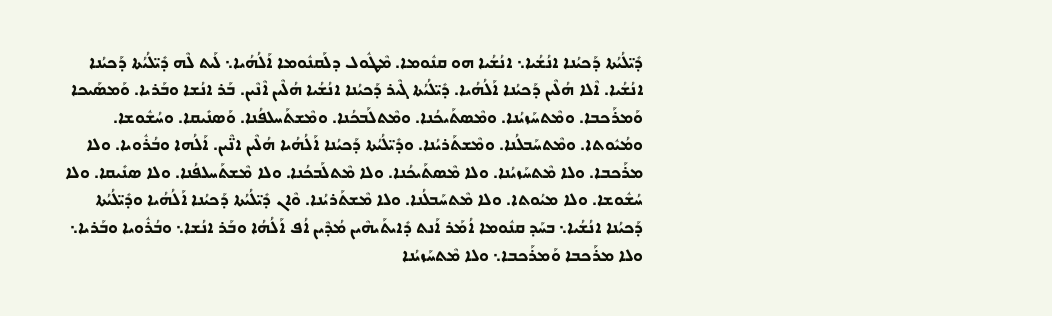ܕܺܝ̈ܠܳܝܳܬܐ ܕܰܟܝܳܢܐ ܐܢܳܫܳܝܐ܆ ܐܢܳܫܳܝܐ ܗܘ ܩܢܽܘܡܐ. ܡܶܛܽܘܠ ܕܠܰܩܢܽܘܡܐ ܐܰܠܳܗܳܝܐ܆ ܠܰܝܬ ܠܶܗ ܕܺܝ̈ܠܳܝܳܬܐ ܕܰܟܝܳܢܐ ܐܢܳܫܳܝܐ. ܐܶܠܐ ܗܳܠܶܝܢ ܕܰܟܝܳܢܐ ܐܰܠܳܗܳܝܐ. ܕܺܝ̈ܠܳܝܳܬܐ ܓܶܝܪ ܕܰܟܝܳܢܐ ܐܢܳܫܳܝܐ ܗܳܠܶܝܢ ܐܶܢܶܝܢ. ܒܰܪ ܐܢܳܫܐ ܘܒܰܪܝܐ. ܘܰܡܣܰܝܟܐ ܘܰܡܪܰܟܒܐ. ܘܡܶܬܚܰܙܝܳܢܐ. ܘܡܶܣܬܰܝܟܳܢܐ. ܘܡܶܬܠܰܒܟܳܢܐ. ܘܡܶܫܬܰܚܠܦܳܢܐ. ܘܰܣܢܺܝܩܐ. ܘܚܳܫܽܘܫܐ. ܘܡܳܝܽܘܬܐ. ܘܡܶܬܚܰܒܠܳܢܐ. ܘܡܶܫܬܰܪܝܳܢܐ. ܘܕܺܝ̈ܠܳܝܳܬܐ ܕܰܟܝܳܢܐ ܐܰܠܳܗܳܝܐ ܗܳܠܶܝܢ ܐܢ̈ܶܝܢ. ܐܰܠܳܗܐ ܘܒܳܪܽܘܝܐ. ܘܠܐ ܡܪܰܟܒܐ. ܘܠܐ ܡܶܬܚܰܙܝܳܢܐ. ܘܠܐ ܡܶܣܬܰܝܟܳܢܐ. ܘܠܐ ܡܶܬܠܰܒܟܳܢܐ. ܘܠܐ ܡܶܫܬܰܚܠܦܳܢܐ. ܘܠܐ ܣܢܺܝܩܐ. ܘܠܐ ܚܳܫܽܘܫܐ. ܘܠܐ ܡܝܳܘܬܐ. ܘܠܐ ܡܶܬܚܰܒܠܳܢܐ. ܘܠܐ ܡܶܫܬܰܪܝܳܢܐ. ܘܶܐܢ ܕܺܝ̈ܠܳܝܳܬܐ ܕܰܟܝܳܢܐ ܐܰܠܳܗܳܝܐ ܘܕܺܝ̈ܠܳܝܳܬܐ ܕܰܟܝܳܢܐ ܐܢܳܫܳܝܐ܆ ܒܚܰܕ ܩܢܽܘܡܐ ܐܳܡܰܪ ܐܰܢܬ ܕܺܐܝܬܰܝܗܶܝܢ ܡܳܕܶܝܢ ܐܳܦ ܐܰܠܳܗܳܐ ܘܒܰܪ ܐܢܳܫܐ܆ ܘܒܳܪܽܘܝܐ ܘܒܰܪܝܐ܆ ܘܠܐ ܡܪܰܟܒܐ ܘܰܡܪܰܟܒܐ܆ ܘܠܐ ܡܶܬܚܰܙܝܳܢܐ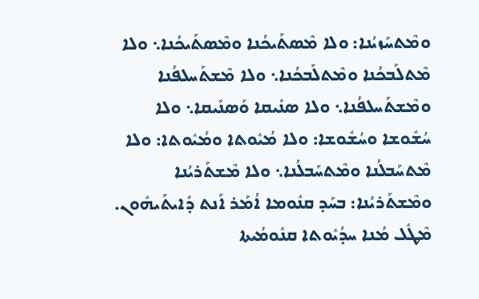ܘܡܶܬܚܰܙܝܳܢܐ: ܘܠܐ ܡܶܣܬܰܝܟܳܢܐ ܘܡܶܣܬܰܝܟܳܢܐ܆ ܘܠܐ ܡܶܬܠܰܒܟܳܢܐ ܘܡܶܬܠܰܒܟܳܢܐ܆ ܘܠܐ ܡܶܫܬܰܚܠܦܳܢܐ ܘܡܶܫܬܰܚܠܦܳܢܐ܆ ܘܠܐ ܣܢܺܝܩܐ ܘܰܣܢܺܝܩܐ܆ ܘܠܐ ܚܳܫܽܘܫܐ ܘܚܳܫܽܘܫܐ: ܘܠܐ ܡܳܝܽܘܬܐ ܘܡܳܝܽܘܬܐ: ܘܠܐ ܡܶܬܚܰܒܠܳܢܐ ܘܡܶܬܚܰܒܠܳܢܐ܆ ܘܠܐ ܡܶܫܬܰܪܝܳܢܐ ܘܡܶܫܬܰܪܝܳܢܐ: ܒܚܰܕ ܩܢܽܘܡܐ ܐܳܡܰܪ ܐܰܢܬ ܕܺܐܝܬܰܝܗܽܘܢ. ܡܶܛܽܠ ܡܳܢܐ ܚܕܳܝܽܘܬܐ ܩܢܽܘܡܳܝܬܐ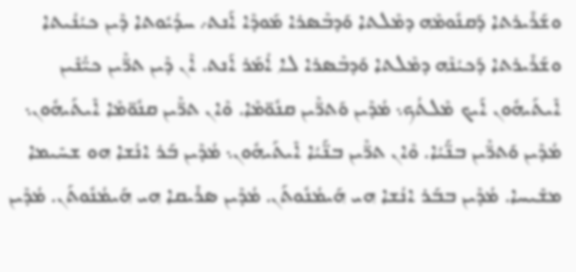ܘܫܰܪܺܝܪܬܐ ܕܰܩܢܽܘܡܶܗ ܕܡܶܠܬܐ ܘܰܕܒܶܣܪܐ ܡܰܘܕܶܐ ܐܰܢܬ܇ ܚܕܳܝܽܘܬܐ ܕܶܝܢ ܟܝܳܢܳܝܬܐ ܘܫܰܪܺܝܪܬܐ ܕܰܟܝܳܢܶܗ ܕܡܶܠܬܐ ܘܰܕܒܶܣܪܐ ܠܐ ܐܳܡܰܪ ܐܰܢܬ. ܐܶܢ ܕܶܝܢ ܬܪ̈ܶܝܢ ܟܝ̈ܳܢܺܝܢ ܐܺܝܬܰܝܗܽܘܢ ܐܰܝܟ ܡܶܠܬܳܟ܆ ܡܳܕܶܝܢ ܘܰܬܪ̈ܶܝܢ ܩܢܽܘ̈ܡܶܐ. ܘܶܐܢ ܬܪ̈ܶܝܢ ܩܢܽܘ̈ܡܶܐ ܐܺܝܬܰܝܗܽܘܢ܆ ܡܳܕܶܝܢ ܘܰܬܪ̈ܶܝܢ ܒܢ̈ܰܝܳܐ. ܘܶܐܢ ܬܪ̈ܶܝܢ ܒܢ̈ܰܝܳܐ ܐܺܝܬܰܝܗܽܘܢ܆ ܡܳܕܶܝܢ ܒܰܪ ܐܢܳܫܐ ܗܘ ܫܚܺܝܡܐ ܡܫܺܝܚܐ. ܡܳܕܶܝܢ ܒܒܰܪ ܐܢܳܫܐ ܗܝ ܗܰܝܡܳܢܽܘܬܰܢ. ܡܳܕܶܝܢ ܣܪܺܝܩܐ ܗܝ ܗܰܝܡܳܢܽܘܬܰܢ. ܡܳܕܶܝܢ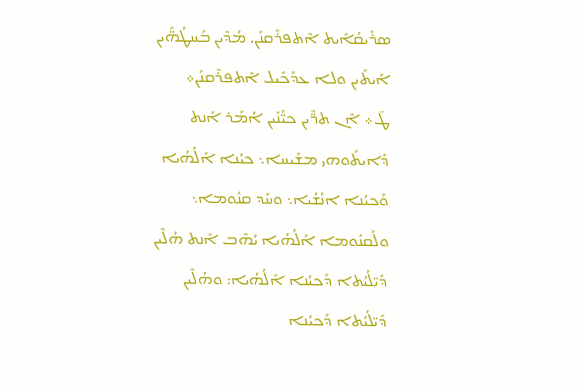ܣܪܺܝܩܳܐܺܝܬ ܐܶܬܦܪܶܩܢܰܢ. ܡܳܕܶܝܢ ܒܰܚܛܳܗ̈ܰܝܢ ܐܺܝܬܰܝܢ ܘܠܐ ܥܕܰܟܺܝܠ ܐܶܬܦܪܶܩܢܰܢ܀
ܛ̄܀ ܐܶܢ ܬܪ̈ܶܝܢ ܟܝ̈ܳܢܺܝܢ ܐܳܡܰܪ ܐܰܢܬ ܕܺܐܝܬܰܘܗܝ ܡܫܺܝܚܐ܆ ܟܝܳܢܐ ܐܰܠܳܗܳܝܐ ܘܰܟܝܳܢܐ ܐܢܳܫܳܝܐ܆ ܘܚܰܕ ܩܢܽܘܡܐ܆ ܘܠܰܩܢܽܘܡܐ ܐܰܠܳܗܳܝܐ ܝܳܗܶܒ ܐܰܢܬ ܗܳܠܶܝܢ ܕܺܝ̈ܠܳܝܳܬܐ ܕܰܟܝܳܢܐ ܐܰܠܳܗܳܝܐ: ܘܗܳܠܶܝܢ ܕܺܝ̈ܠܳܝܳܬܐ ܕܰܟܝܳܢܐ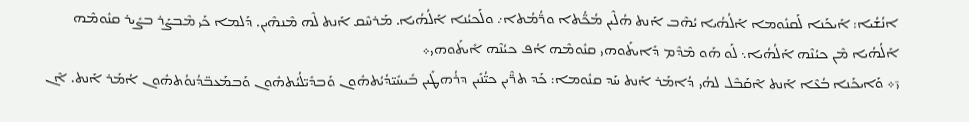ܐܢܳܫܳܝܐ: ܐܰܝܟܰܢܐ ܠܰܩܢܽܘܡܐ ܐܰܠܳܗܳܝܐ ܝܳܗܶܒ ܐܰܢܬ ܗܳܠܶܝܢ ܡܳܟ̈ܳܬܐ ܘܪ̈ܳܡܳܬܐ܇ ܘܠܰܟܝܳܢܐ ܐܰܠܳܗܳܝܐ. ܡܰܪܚܶܩ ܐܰܢܬ ܠܶܗ ܡܶܢܗܶܝܢ. ܕܰܠܡܐ ܟܰܝ ܡܶܒܨܰܪ ܒܨܺܝܪ ܩܢܽܘܡܶܗ ܐܰܠܳܗܳܝܐ ܡܶܢ ܟܝܳܢܶܗ ܐܰܠܳܗܳܝܐ܆ ܠܰܘ ܗܰܘ ܡܶܕܶܡ ܕܺܐܝܬܰܘܗܝ ܩܢܽܘܡܶܗ ܐܳܦ ܟܝܳܢܶܗ ܐܺܝܬܰܘܗܝ܀
ܝ̄܀ ܘܰܐܝܟܰܢܐ ܒܳܥܶܐ ܐܰܢܬ ܐܶܩܰܒܶܠ ܠܗܳܝ ܕܳܐܡܰܪ ܐܰܢܬ ܚܰܕ ܩܢܽܘܡܐ: ܟܰܕ ܬܪ̈ܶܝܢ ܟܝ̈ܳܢܺܝܢ ܕܪܳܗܛܺܝܢ ܒܺܝܚܺܝ̈ܕܳܝܳܬܗܽܘܢ ܘܰܒܕܺܝ̈ܠܳܝܳܬܗܽܘܢ ܘܰܒܡܰܥܒ̈ܕܳܢܘܳܬܗܽܘܢ ܐܳܡܰܪ ܐܰܢܬ. ܐܶܢ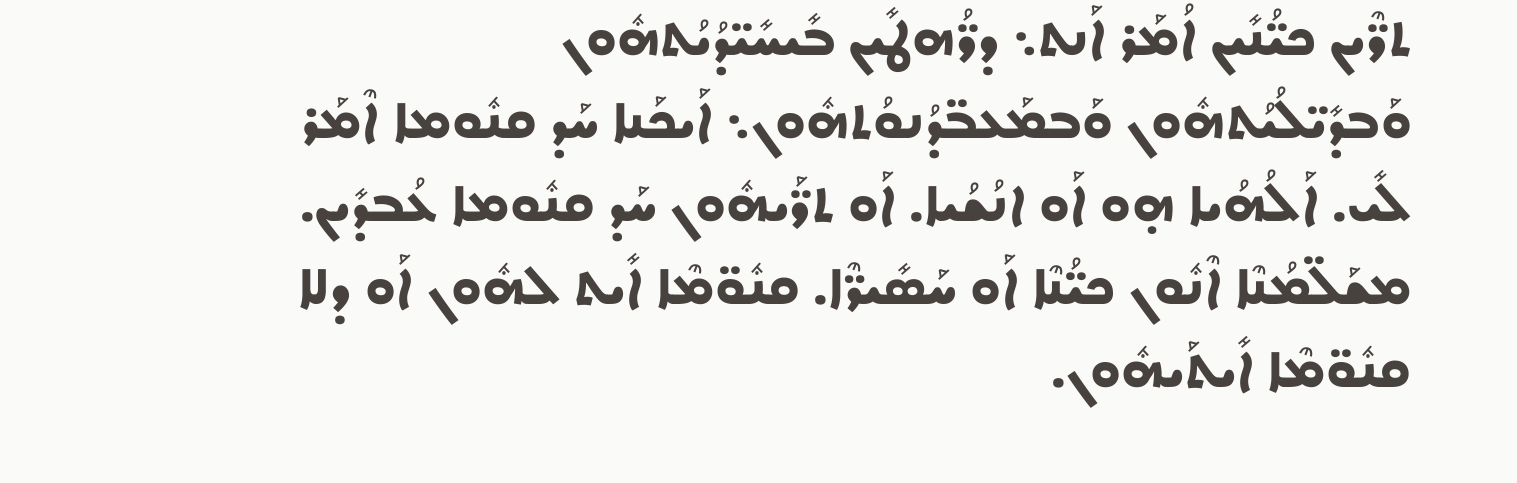ܬܪ̈ܶܝܢ ܟܝ̈ܳܢܺܝܢ ܐܳܡܰܪ ܐܰܢܬ܆ ܕܪ̈ܳܗܛܺܝܢ ܒܺܝܚܺܝ̈ܕܳܝܳܬܗܽܘܢ ܘܰܒܕܺܝ̈ܠܳܝܳܬܗܽܘܢ ܘܰܒܡܰܥܒ̈ܕܳܢܘܳܬܗܽܘܢ܆ ܐܰܝܟܰܢܐ ܚܰܕ ܩܢܽܘܡܐ ܐܶܡܰܪ ܠܺܝ. ܐܰܠܳܗܳܝܐ ܗ̣ܘ ܐܰܘ ܐܢܳܫܳܝܐ. ܐܰܘ ܬܪ̈ܰܝܗܽܘܢ ܚܰܕ ܩܢܽܘܡܐ ܥܳܒܕܺܝܢ. ܡܫܰܠ̈ܡܳܢܶܐ ܐܶܢܽܘܢ ܟܝ̈ܳܢܶܐ ܐܰܘ ܚܰܣܺܝܪ̈ܶܐ. ܩܢܽܘ̈ܡܶܐ ܐܺܝܬ ܠܗܽܘܢ ܐܰܘ ܕܠܐ ܩܢܽܘ̈ܡܶܐ ܐܺܝܬܰܝܗܽܘܢ.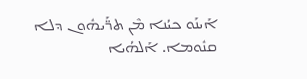ܐܰܝܢܰܘ ܟܝܳܢܐ ܡܶܢ ܬܪ̈ܰܝܗܽܘܢ ܕܠܐ ܩܢܽܘܡܐ. ܐܰܠܗܳܝܐ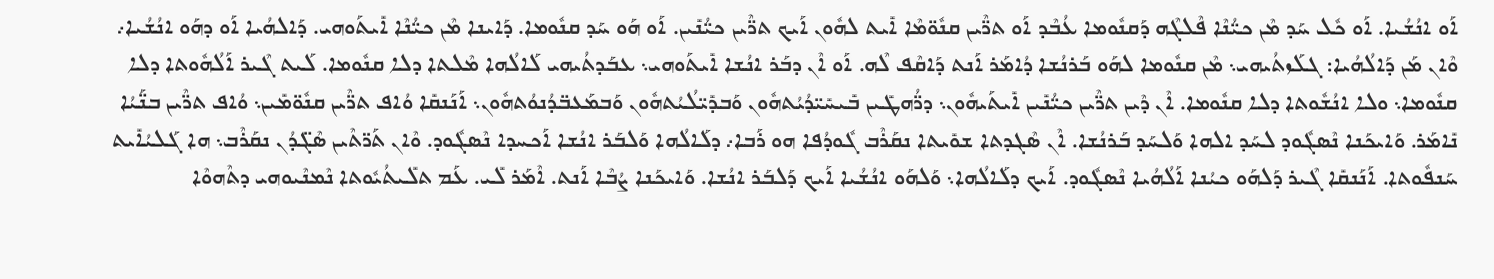ܐܰܘ ܐܢܳܫܳܝܐ. ܐܰܘ ܟܽܠ ܚܰܕ ܡܶܢ ܟܝ̈ܳܢܶܐ ܦܶܠܓܶܗ ܕܰܩܢܽܘܡܐ ܥܳܒܶܕ ܐܰܘ ܬܪ̈ܶܝܢ ܩܢܽܘ̈ܡܶܐ ܐܺܝܬ ܠܗܽܘܢ ܐܰܝܟ ܬܪ̈ܶܝܢ ܟܝ̈ܳܢܺܝܢ. ܐܰܘ ܗܰܘ ܚܰܕ ܩܢܽܘܡܐ. ܕܰܐܝܢܐ ܡܶܢ ܟܝ̈ܳܢܶܐ ܐܺܝܬܰܘܗܝ. ܕܰܐܠܗܳܝܐ ܐܰܘ ܕܗܰܘ ܐܢܳܫܳܝܐ܇ ܘܶܐܢ ܡܰܢ ܕܰܐܠܳܗܳܝܐ: ܓܠܰܙܬܳܝܗܝ܆ ܡܶܢ ܩܢܽܘܡܐ ܠܗܰܘ ܒܰܪܢܳܫܐ ܕܳܐܡܰܪ ܐܰܢܬ ܕܰܐܩܶܦ ܠܶܗ. ܐܰܘ ܐܶܢ ܕܒܰܪ ܐܢܳܫܐ ܐܺܝܬܰܘܗܝ܆ ܥܒܰܕܬܳܝܗܝ ܠܰܐܠܳܗܐ ܡܶܠܬܐ ܕܠܐ ܩܢܽܘܡܐ. ܠܰܝܬ ܓܶܝܪ ܐܰܠܳܗܽܘܬܐ ܕܠܐ ܩܢܽܘܡܐ܆ ܘܠܐ ܐܢܳܫܽܘܬܐ ܕܠܐ ܩܢܽܘܡܐ. ܐܶܢ ܕܶܝܢ ܬܪ̈ܶܝܢ ܟܝ̈ܳܢܺܝܢ ܐܺܝܬܰܝܗܽܘܢ܆ ܕܪ̈ܳܗܛܺܝܢ ܒܺܝܚܺܝ̈ܕܳܝܳܬܗܽܘܢ ܘܰܒܕܺܝ̈ܠܳܝܳܬܗܽܘܢ ܘܰܒܡܰܥܒ̈ܕܳܢܘܳܬܗܽܘܢ܆ ܐܰܢܰܢܩܺܐ ܘܳܐܦ ܬܪ̈ܶܝܢ ܩܢܽܘ̈ܡܺܝܢ܆ ܘܳܐܦ ܬܪ̈ܶܝܢ ܒܢ̈ܰܝܳܐ ܢܺܐܡܰܪ. ܘܰܐܝܟܰܢܐ ܢܶܣܓܽܘܕ ܠܚܰܕ ܐܠܗܐ ܘܰܠܚܰܕ ܒܰܪܢܳܫܐ. ܐܶܢ ܣܶܓܕܬܐ ܫܘܺܝܬܐ ܢܩܰܪܶܒ ܓܽܘܕܳܦܐ ܗܘ ܪܰܒܐ܇ ܕܠܰܐܠܳܗܐ ܘܰܠܒܰܪ ܐܢܳܫܐ ܐܰܟܚܕܐ ܢܶܣܓܽܘܕ. ܘܶܐܢ ܬܰܪ̈ܬܶܝܢ ܣܶܓ̈ܕܳܢ ܢܩܰܪܶܒ܆ ܗܐ ܓܰܠܝܳܐܺܝܬ ܚܰܢܦܽܘܬܐ. ܐܰܢܰܢܩܺܐ ܓܶܝܪ ܕܰܠܗܰܘ ܟܝܳܢܐ ܐܰܠܳܗܳܝܐ ܢܶܣܓܽܘܕ. ܐܰܝܟ ܕܠܰܐܠܳܗܐ܆ ܘܰܠܗܰܘ ܐܢܳܫܳܝܐ ܐܰܝܟ ܕܰܠܒܰܪ ܐܢܳܫܐ. ܘܰܐܝܟܰܢܐ ܨܳܒܶܐ ܐܰܢܬ. ܐܶܡܰܪ ܠܺܝ. ܥܰܡ ܬܠܺܝܬܳܝܽܘܬܐ ܢܶܡܢܶܝܘܗܝ ܕܬܶܗܘܶܐ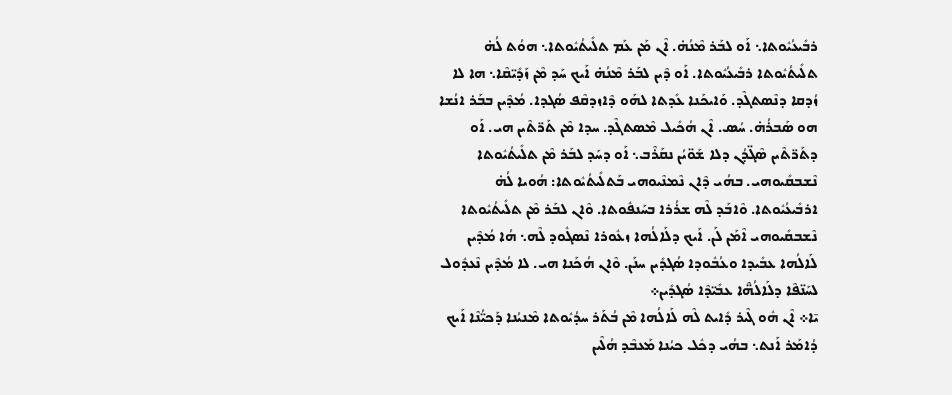ܪܒܺܝܥܳܝܽܘܬܐ܆ ܐܰܘ ܠܒܰܪ ܡܶܢܳܗ̇. ܐܶܢ ܡܰܢ ܥܰܡ ܬܠܺܝܬܳܝܽܘܬܐ܆ ܗܘܳܬ ܠܳܗ̇ ܬܠܺܝܬܳܝܽܘܬܐ ܪܒܺܝܥܳܝܽܘܬܐ. ܐܰܘ ܕܶܝܢ ܠܒܰܪ ܡܶܢܳܗ̇ ܐܰܝܟ ܚܰܕ ܡܶܢ ܙܰܕܺܝ̈ܩܶܐ܆ ܗܐ ܠܐ ܙܳܕܩܐ ܕܢܶܣܬܓܶܕ. ܘܰܐܝܟܰܢܐ ܥܺܕܬܐ ܠܗܰܘ ܕܶܐܙܕܩܶܦ ܣܳܓܕܐ. ܡܳܕܶܝܢ ܒܒܰܪ ܐܢܳܫܐ ܗܘ ܣܰܒܪܳܗ̇. ܚܳܣ. ܐܶܢ ܗܳܟܺܝܠ ܡܶܣܬܓܶܕ. ܚܕܐ ܡܶܢ ܬܰܪ̈ܬܶܝܢ ܗܝ. ܐܰܘ ܕܬܰܪ̈ܬܶܝܢ ܣܶܓ̈ܕܳܢ ܕܠܐ ܫܰܘ̈ܝܳܢ ܢܩܰܪܶܒ܆ ܐܰܘ ܕܚܰܕ ܠܒܰܪ ܡܶܢ ܬܠܺܝܬܳܝܽܘܬܐ ܢܶܫܒܩܺܝܘܗܝ. ܒܗܳܝ ܕܶܐܢ ܢܶܡܢܶܝܘܗܝ ܒܰܬܠܺܝܬܳܝܽܘܬܐ: ܗܳܘܝܐ ܠܳܗ̇ ܐܪܒܺܝܥܳܝܽܘܬܐ. ܘܶܐܒܰܕ ܠܶܗ ܫܪܳܪܐ ܒܚܰܢܦܽܘܬܐ. ܘܶܐܢ ܠܒܰܪ ܡܶܢ ܬܠܺܝܬܳܝܽܘܬܐ ܢܶܫܒܩܺܝܘܗܝ ܐܶܡܰܢ ܠܰܢ. ܐܰܝܟ ܕܠܰܐܠܳܗܐ ܙܥܽܘܪܐ ܢܶܣܓܽܘܕ ܠܶܗ܆ ܗܳܐ ܡܳܕܶܝܢ ܠܰܐܠܳܗܐ ܥܒܺܝܕܐ ܘܥܳܒܽܘܕܐ ܣܳܓܕܺܝܢ ܚܢܰܢ. ܘܶܐܢ ܗܳܟܰܢܐ ܗܝ. ܠܐ ܡܳܕܶܝܢ ܢܶܥܕܽܘܠ ܠܚܰܢ̈ܦܶܐ ܕܠܰܐܠܳܗ̈ܶܐ ܥܒܺܝ̈ܕܶܐ ܣܳܓܕܺܝܢ܀
ܝ̄ܐ܀ ܐܶܢ ܗܽܘ ܓܶܝܪ ܕܺܐܝܬ ܠܶܗ ܠܰܐܠܳܗܐ ܡܶܢ ܒܳܬܰܪ ܚܕܳܝܽܘܬܐ ܡܶܢܝܳܢܐ ܕܰܟܝ̈ܳܢܶܐ ܐܰܝܟ ܕܳܐܡܰܪ ܐܰܢܬ܆ ܒܗܳܝ ܕܟܽܠ ܟܝܳܢܐ ܡܰܥܒܶܕ ܗܳܠܶܝܢ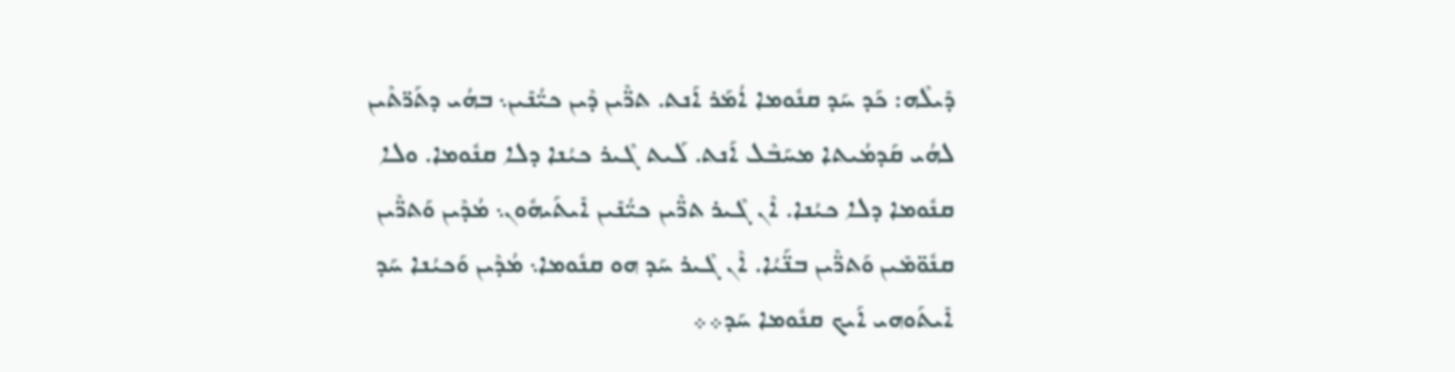ܕܺܝܠܶܗ: ܟܰܕ ܚܰܕ ܩܢܽܘܡܐ ܐܳܡܰܪ ܐܰܢܬ. ܬܪ̈ܶܝܢ ܕܶܝܢ ܟܝ̈ܳܢܺܝܢ܆ ܒܗܳܝ ܕܬܰܪ̈ܬܶܝܢ ܠܗܳܝ ܩܰܕܡܳܝܬܐ ܡܚܰܒܶܠ ܐܰܢܬ. ܠܰܝܬ ܓܶܝܪ ܟܝܳܢܐ ܕܠܐ ܩܢܽܘܡܐ. ܘܠܐ ܩܢܽܘܡܐ ܕܠܐ ܟܝܳܢܐ. ܐܶܢ ܓܶܝܪ ܬܪ̈ܶܝܢ ܟܝ̈ܳܢܺܝܢ ܐܺܝܬܰܝܗܽܘܢ܆ ܡܳܕܶܝܢ ܘܰܬܪ̈ܶܝܢ ܩܢܽܘ̈ܡܺܝܢ ܘܰܬܪ̈ܶܝܢ ܒܢ̈ܰܝܳܐ. ܐܶܢ ܓܶܝܪ ܚܰܕ ܗܘ ܩܢܽܘܡܐ܆ ܡܳܕܶܝܢ ܘܰܟܝܳܢܐ ܚܰܕ ܐܺܝܬܰܘܗܝ ܐܰܝܟ ܩܢܽܘܡܐ ܚܰܕ܀܀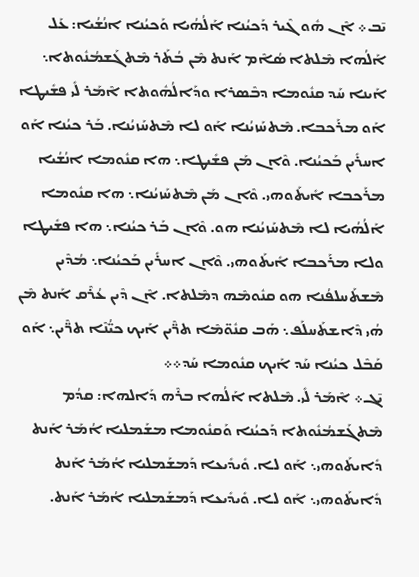ܝ̄ܒ܀ ܐܶܢ ܗܽܘ ܓܶܝܪ ܕܰܟܝܳܢܐ ܐܰܠܳܗܳܝܐ ܘܰܟܝܳܢܐ ܐܢܳܫܳܝܐ: ܥܰܠ ܐܰܠܳܗܐ ܡܶܠܬܐ ܣܳܐܶܡ ܐܰܢܬ ܡܶܢ ܒܳܬܰܪ ܡܶܬܓܰܫܡܳܢܽܘܬܐ܆ ܐܰܝܢܐ ܚܰܕ ܩܢܽܘܡܐ ܕܒܶܣܪܐ ܘܕܰܐܠܳܗܽܘܬܐ ܐܶܡܰܪ ܠܺܝ ܦܫܺܝܛܐ ܐܰܘ ܡܪܰܟܒܐ. ܡܶܬܚܰܙܝܳܢܐ ܐܰܘ ܠܐ ܡܶܬܚܰܙܝܳܢܐ. ܒܰܪ ܟܝܳܢܐ ܐܰܘ ܐܚܪܺܝܢ ܒܰܟܝܳܢܐ. ܘܶܐܢ ܡܰܢ ܦܫܺܝܛܐ܆ ܗܐ ܩܢܽܘܡܐ ܐܢܳܫܳܝܐ ܡܪܰܟܒܐ ܐܺܝܬܰܘܗܝ. ܘܶܐܢ ܡܰܢ ܡܶܬܚܰܙܝܳܢܐ܆ ܗܐ ܩܢܽܘܡܐ ܐܰܠܳܗܳܝܐ ܠܐ ܡܶܬܚܰܙܝܳܢܐ ܗܘ. ܘܶܐܢ ܒܰܪ ܟܝܳܢܐ܆ ܗܐ ܦܫܺܝܛܐ ܘܠܐ ܡܪܰܟܒܐ ܐܺܝܬܰܘܗܝ. ܘܶܐܢ ܐܚܪܺܝܢ ܒܰܟܝܳܢܐ܆ ܡܳܕܶܝܢ ܡܶܫܬܰܚܠܦܳܢܐ ܗܘ ܩܢܽܘܡܶܗ ܕܡܶܠܬܐ. ܐܶܢ ܕܶܝܢ ܥܳܪܶܩ ܐܰܢܬ ܡܶܢ ܗܳܝ ܕܶܐܫܬܰܚܠܰܦ܆ ܗܰܒ ܩܢܽܘ̈ܡܶܐ ܬܪ̈ܶܝܢ ܐܰܝܟ ܟܝ̈ܳܢܶܐ ܬܪ̈ܶܝܢ܆ ܐܰܘ ܩܰܒܶܠ ܟܝܳܢܐ ܚܰܕ ܐܰܝܟ ܩܢܽܘܡܐ ܚܰܕ܀܀
ܝ̄ܓ܀ ܐܶܡܰܪ ܠܺܝ. ܡܶܠܬܐ ܐܰܠܳܗܐ ܒܪܶܗ ܕܰܐܠܗܐ: ܩܕܳܡ ܡܶܬܓܰܫܡܳܢܽܘܬܐ ܕܰܟܝܳܢܐ ܘܰܩܢܽܘܡܐ ܡܫܰܡܠܝܐ ܐܳܡܰܪ ܐܰܢܬ ܕܺܐܝܬܰܘܗܝ܆ ܐܰܘ ܠܐ. ܘܺܝܕܺܝܥܐ ܕܰܡܫܰܡܠܝܐ ܐܳܡܰܪ ܐܰܢܬ ܕܺܐܝܬܰܘܗܝ܆ ܐܰܘ ܠܐ. ܘܺܝܕܺܝܥܐ ܕܰܡܫܰܡܠܝܐ ܐܳܡܰܪ ܐܰܢܬ.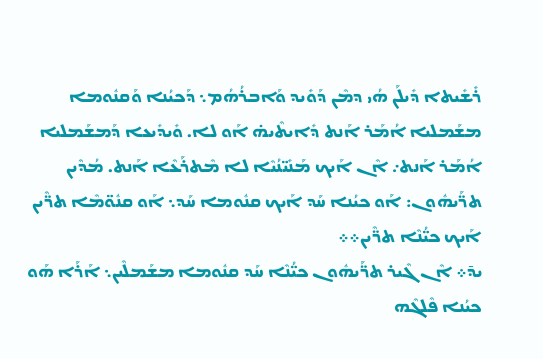ܪܺܫܺܝܬܐ ܕܺܝܠܰܢ ܗܳܝ ܕܡܶܢ ܕܰܘܺܝܕ ܘܰܐܒܪܳܗܳܡ܆ ܕܰܟܝܳܢܐ ܘܰܩܢܽܘܡܐ ܡܫܰܡܠܝܐ ܐܳܡܰܪ ܐܰܢܬ ܕܺܐܝܬܶܝܗ̇ ܐܰܘ ܠܐ. ܘܺܝܕܺܝܥܐ ܕܰܡܫܰܡܠܝܐ ܐܳܡܰܪ ܐܰܢܬ܇ ܐܶܢ ܐܰܝܟ ܡܰܢܺܝ̈ܢܳܝܶܐ ܠܐ ܡܶܬܪܰܥܶܐ ܐܰܢܬ. ܡܳܕܶܝܢ ܬܪ̈ܰܝܗܽܘܢ: ܐܰܘ ܟܝܳܢܐ ܚܰܕ ܐܰܝܟ ܩܢܽܘܡܐ ܚܰܕ܆ ܐܰܘ ܩܢܽܘ̈ܡܶܐ ܬܪ̈ܶܝܢ ܐܰܝܟ ܟܝ̈ܳܢܶܐ ܬܪ̈ܶܝܢ܀܀
ܝܕ̄܀ ܐܶܢ ܓܶܝܪ ܬܪ̈ܰܝܗܽܘܢ ܟܝ̈ܳܢܶܐ ܚܰܕ ܩܢܽܘܡܐ ܡܫܰܡܠܶܝܢ܆ ܐܰܪܰܐ ܗܰܘ ܟܝܳܢܐ ܦܶܠܓܶܗ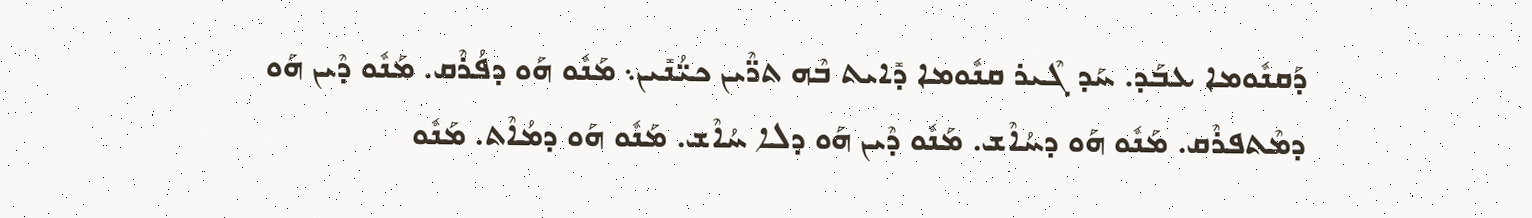ܕܰܩܢܽܘܡܐ ܥܒܰܕ. ܚܰܕ ܓܶܝܪ ܩܢܽܘܡܐ ܕܺܐܝܬ ܒܶܗ ܬܪ̈ܶܝܢ ܟܝ̈ܳܢܺܝܢ܆ ܡܰܢܽܘ ܗܰܘ ܕܦܳܪܶܩ. ܡܰܢܽܘ ܕܶܝܢ ܗܰܘ ܕܡܶܬܦܪܶܩ. ܡܰܢܽܘ ܗܰܘ ܕܚܳܐܶܫ. ܡܰܢܽܘ ܕܶܝܢ ܗܰܘ ܕܠܐ ܚܳܐܶܫ. ܡܰܢܽܘ ܗܰܘ ܕܡܳܐܶܬ. ܡܰܢܽܘ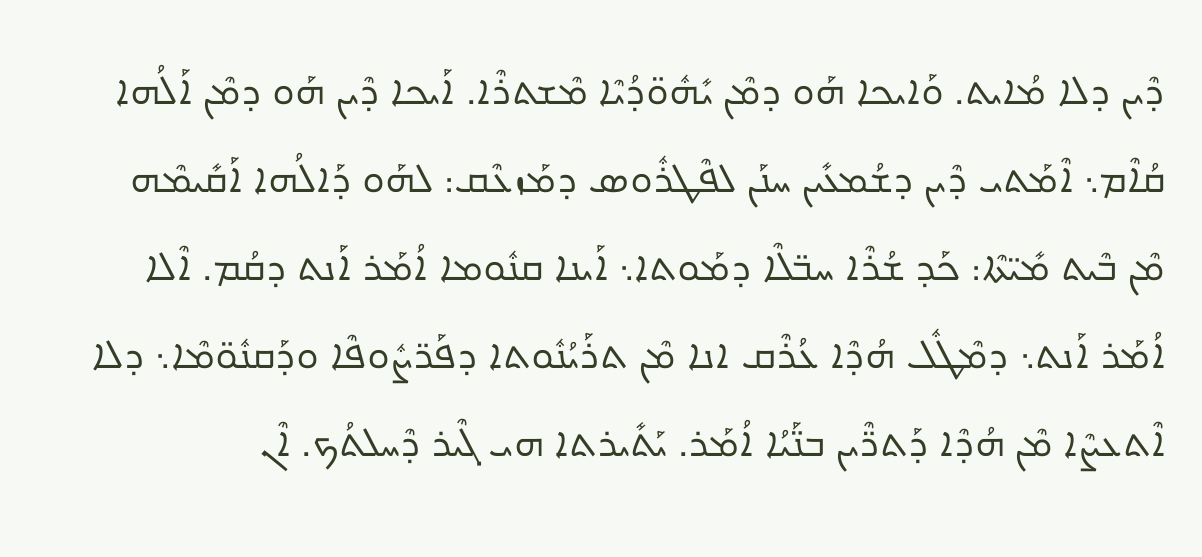ܕܶܝܢ ܕܠܐ ܡܳܐܝܬ. ܘܰܐܝܟܐ ܗܰܘ ܕܡܶܢ ܝܺܗܽܘ̈ܕܳܝܶܐ ܡܶܫܬܪܶܐ. ܐܰܝܟܐ ܕܶܝܢ ܗܰܘ ܕܡܶܢ ܐܰܠܳܗܐ ܩܳܐܶܡ܆ ܐܶܡܰܬܝ ܕܶܝܢ ܕܫܳܡܥܺܝܢ ܚܢܰܢ ܠܦܶܛܪܽܘܣ ܕܡܰܙܥܶܩ: ܠܗܰܘ ܕܰܐܠܳܗܐ ܐܰܩܺܝܡܶܗ ܡܶܢ ܒܶܝܬ ܡܺܝ̈ܬܶܐ: ܟܰܕ ܫܳܪܶܐ ܚܒ̈ܠܶܐ ܕܡܰܘܬܐ܆ ܐܰܝܢܐ ܩܢܽܘܡܐ ܐܳܡܰܪ ܐܰܢܬ ܕܩܳܡ. ܐܶܠܐ ܐܳܡܰܪ ܐܰܢܬ܆ ܕܡܶܛܽܠ ܗܳܕܶܐ ܥܳܪܶܩ ܐܢܐ ܡܶܢ ܬܪܰܝܳܢܽܘܬܐ ܕܦܰܪ̈ܨܽܘܦܶܐ ܘܕܰܩܢܽܘ̈ܡܶܐ܆ ܕܠܐ ܐܶܬܥܨܶܐ ܡܶܢ ܗܳܕܶܐ ܕܰܬܪ̈ܶܝܢ ܒܢ̈ܰܝܳܐ ܐܳܡܰܪ. ܝܰܬܺܝܪܬܐ ܗܝ ܓܶܝܪ ܕܶܚܠܬܳܟ. ܐܶܢ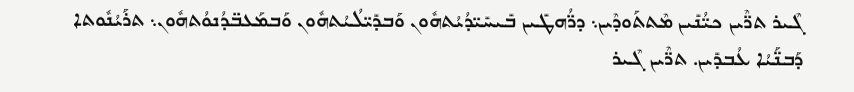ܓܶܝܪ ܬܪ̈ܶܝܢ ܟܝ̈ܳܢܺܝܢ ܡܶܬܬܰܘܕܶܝܢ܆ ܕܪ̈ܳܗܛܺܝܢ ܒܺܝܚܺܝ̈ܕܳܝܳܬܗܽܘܢ ܘܰܒܕܺܝ̈ܠܳܝܳܬܗܽܘܢ ܘܰܒܡܰܥܒ̈ܕܳܢܘܳܬܗܽܘܢ܆ ܬܪܰܝܳܢܽܘܬܐ ܕܰܒܢ̈ܰܝܳܐ ܥܳܒܕܺܝܢ. ܬܪ̈ܶܝܢ ܓܶܝܪ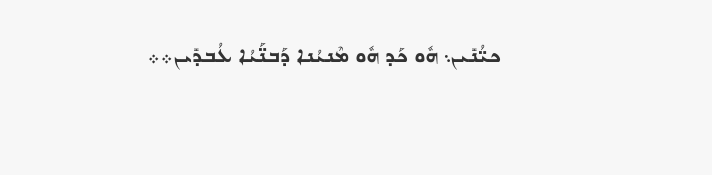ܟܝ̈ܳܢܺܝܢ܆ ܗܽܘ ܟܰܕ ܗܽܘ ܡܶܢܝܳܢܐ ܕܰܒܢ̈ܰܝܳܐ ܥܳܒܕܺܝܢ܀܀